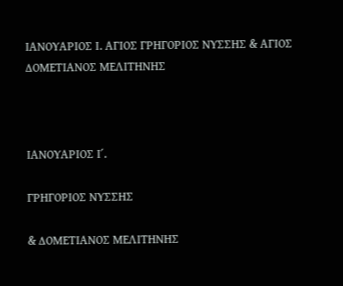ΙΑΝΟΥΑΡΙΟΣ Ι. ΑΓΙΟΣ ΓΡΗΓΟΡΙΟΣ ΝΥΣΣΗΣ & ΑΓΙΟΣ ΔΟΜΕΤΙΑΝΟΣ ΜΕΛΙΤΗΝΗΣ



ΙΑΝΟΥΑΡΙΟΣ Ι΄.

ΓΡΗΓΟΡΙΟΣ ΝΥΣΣΗΣ

& ΔΟΜΕΤΙΑΝΟΣ ΜΕΛΙΤΗΝΗΣ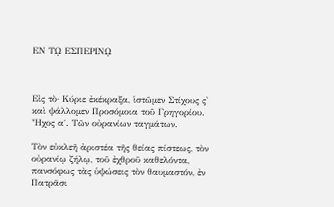ΕΝ Τῼ ΕΣΠΕΡΙΝῼ



Εἰς τὸ· Κύριε ἐκέκραξα, ἱστῶμεν Στίχους ς' καὶ ψάλλομεν Προσόμοια τοῦ Γρηγορίου. Ἦχος α΄. Τῶν οὐρανίων ταγμάτων.

Τὸν εὐκλεῆ ἀριστέα τῆς θείας πίστεως, τὸν οὐρανίῳ ζήλῳ, τοῦ ἐχθροῦ καθελόντα, πανσόφως τὰς ὑψώσεις τὸν θαυμαστόν, ἐν Πατρᾶσι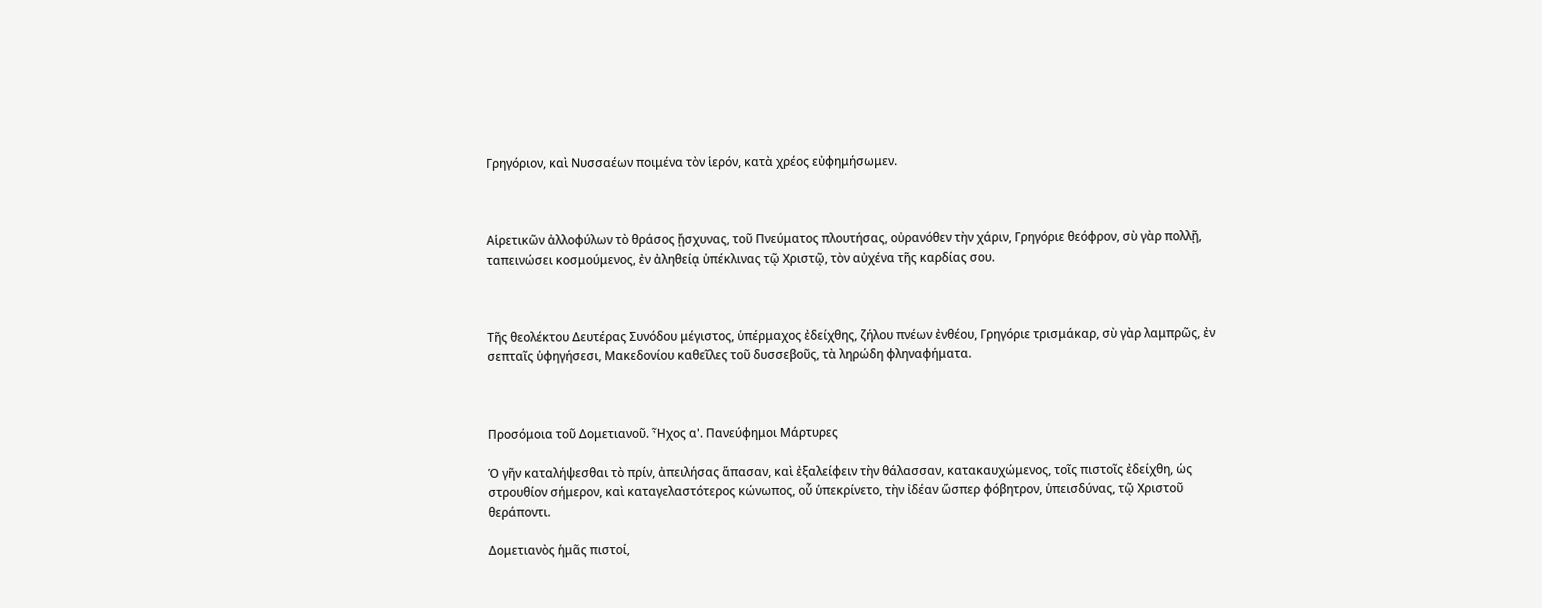Γρηγόριον, καὶ Νυσσαέων ποιμένα τὸν ἱερόν, κατὰ χρέος εὐφημήσωμεν.



Αἱρετικῶν ἀλλοφύλων τὸ θράσος ᾔσχυνας, τοῦ Πνεύματος πλουτήσας, οὐρανόθεν τὴν χάριν, Γρηγόριε θεόφρον, σὺ γὰρ πολλῇ, ταπεινώσει κοσμούμενος, ἐν ἀληθείᾳ ὑπέκλινας τῷ Χριστῷ, τὸν αὐχένα τῆς καρδίας σου.



Τῆς θεολέκτου Δευτέρας Συνόδου μέγιστος, ὑπέρμαχος ἐδείχθης, ζήλου πνέων ἐνθέου, Γρηγόριε τρισμάκαρ, σὺ γὰρ λαμπρῶς, ἐν σεπταῖς ὑφηγήσεσι, Μακεδονίου καθεῖλες τοῦ δυσσεβοῦς, τὰ ληρώδη φληναφήματα.



Προσόμοια τοῦ Δομετιανοῦ. Ἦχος α'. Πανεύφημοι Μάρτυρες

Ὁ γῆν καταλήψεσθαι τὸ πρίν, ἀπειλήσας ἅπασαν, καὶ ἐξαλείφειν τὴν θάλασσαν, κατακαυχώμενος, τοῖς πιστοῖς ἐδείχθη, ὡς στρουθίον σήμερον, καὶ καταγελαστότερος κώνωπος, οὗ ὑπεκρίνετο, τὴν ἰδέαν ὥσπερ φόβητρον, ὑπεισδύνας, τῷ Χριστοῦ θεράποντι.

Δομετιανὸς ἡμᾶς πιστοί,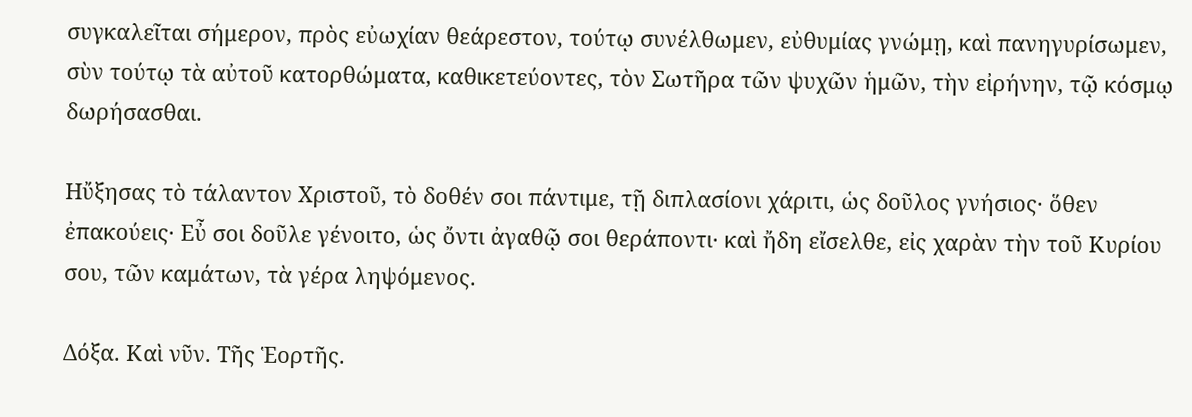συγκαλεῖται σήμερον, πρὸς εὐωχίαν θεάρεστον, τούτῳ συνέλθωμεν, εὐθυμίας γνώμῃ, καὶ πανηγυρίσωμεν, σὺν τούτῳ τὰ αὐτοῦ κατορθώματα, καθικετεύοντες, τὸν Σωτῆρα τῶν ψυχῶν ἡμῶν, τὴν εἰρήνην, τῷ κόσμῳ δωρήσασθαι.

Ηὔξησας τὸ τάλαντον Χριστοῦ, τὸ δοθέν σοι πάντιμε, τῇ διπλασίονι χάριτι, ὡς δοῦλος γνήσιος· ὅθεν ἐπακούεις· Εὖ σοι δοῦλε γένοιτο, ὡς ὄντι ἀγαθῷ σοι θεράποντι· καὶ ἤδη εἴσελθε, εἰς χαρὰν τὴν τοῦ Κυρίου σου, τῶν καμάτων, τὰ γέρα ληψόμενος.

Δόξα. Καὶ νῦν. Τῆς Ἑορτῆς.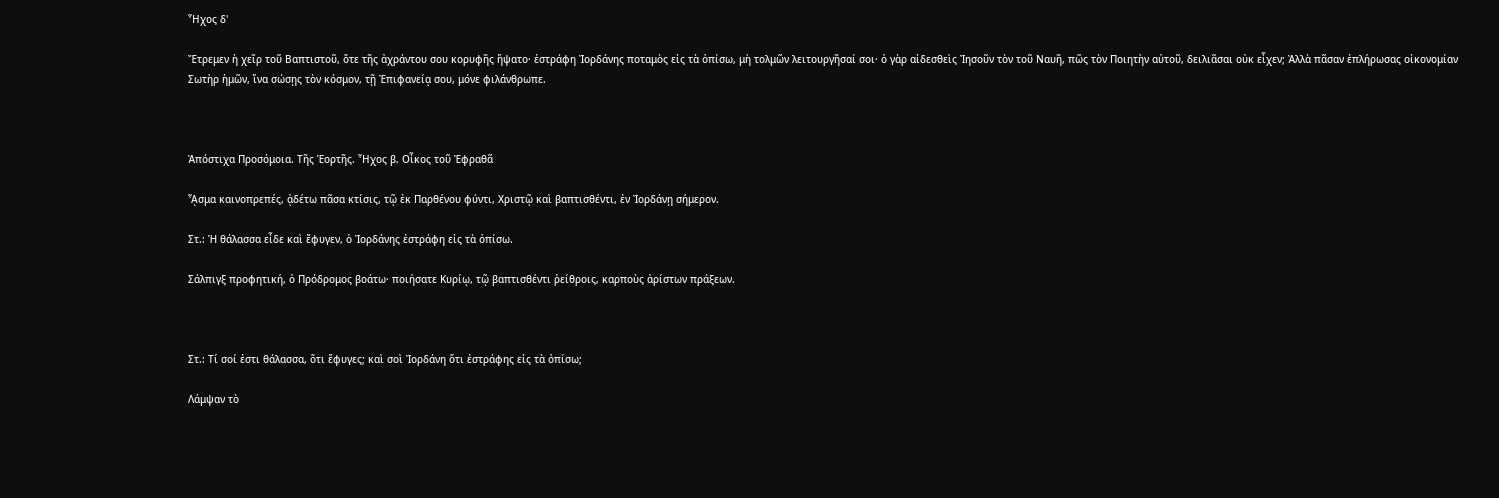Ἦχος δ'

Ἔτρεμεν ἡ χεῖρ τοῦ Βαπτιστοῦ, ὅτε τῆς ἀχράντου σου κορυφῆς ἥψατο· ἐστράφη Ἰορδάνης ποταμὸς εἰς τὰ ὀπίσω, μὴ τολμῶν λειτουργῆσαί σοι· ὁ γὰρ αἰδεσθεὶς Ἰησοῦν τὸν τοῦ Ναυῆ, πῶς τὸν Ποιητὴν αὐτοῦ, δειλιᾶσαι οὐκ εἶχεν; Ἀλλὰ πᾶσαν ἐπλήρωσας οἰκονομίαν Σωτὴρ ἡμῶν, ἵνα σώσῃς τὸν κόσμον, τῇ Ἐπιφανείᾳ σου, μόνε φιλάνθρωπε.



Ἀπόστιχα Προσόμοια. Τῆς Ἑορτῆς. Ἦχος β. Οἶκος τοῦ Ἐφραθᾶ

ᾎσμα καινοπρεπές, ᾀδέτω πᾶσα κτίσις, τῷ ἐκ Παρθένου φύντι, Χριστῷ καὶ βαπτισθέντι, ἐν Ἰορδάνῃ σήμερον.

Στ.: Ἡ θάλασσα εἶδε καὶ ἔφυγεν, ὁ Ἰορδάνης ἐστράφη εἰς τὰ ὀπίσω.

Σάλπιγξ προφητική, ὁ Πρόδρομος βοάτω· ποιήσατε Κυρίῳ, τῷ βαπτισθέντι ῥείθροις, καρποὺς ἀρίστων πράξεων.



Στ.: Τί σοί ἐστι θάλασσα, ὅτι ἔφυγες; καὶ σοὶ Ἰορδάνη ὅτι ἐστράφης εἰς τὰ ὀπίσω;

Λάμψαν τὸ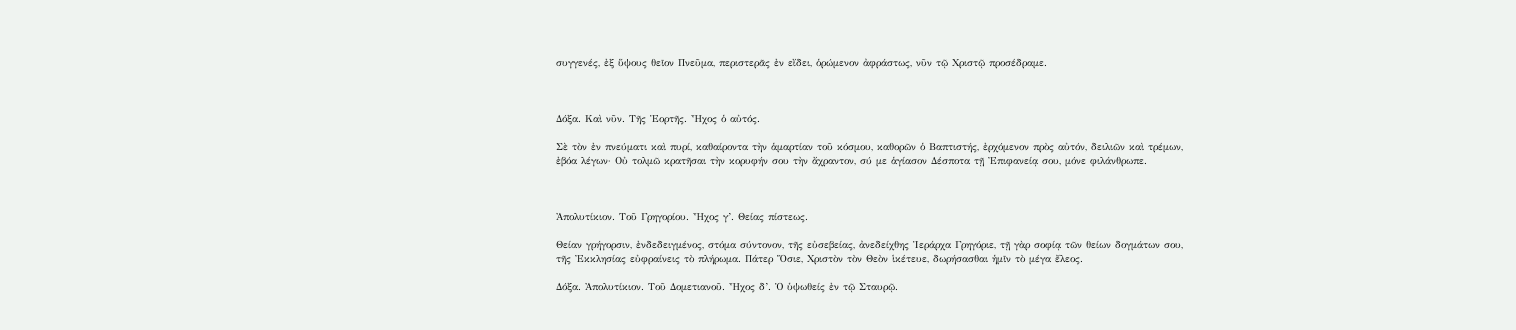συγγενές, ἐξ ὕψους θεῖον Πνεῦμα, περιστερᾶς ἐν εἴδει, ὁρώμενον ἀφράστως, νῦν τῷ Χριστῷ προσέδραμε.



Δόξα. Καὶ νῦν. Τῆς Ἑορτῆς. Ἦχος ὁ αὐτός.

Σὲ τὸν ἐν πνεύματι καὶ πυρί, καθαίροντα τὴν ἁμαρτίαν τοῦ κόσμου, καθορῶν ὁ Βαπτιστής, ἐρχόμενον πρὸς αὐτόν, δειλιῶν καὶ τρέμων, ἐβόα λέγων· Οὐ τολμῶ κρατῆσαι τὴν κορυφήν σου τὴν ἄχραντον, σύ με ἁγίασον Δέσποτα τῇ Ἐπιφανείᾳ σου, μόνε φιλάνθρωπε.



Ἀπολυτίκιον. Τοῦ Γρηγορίου. Ἦχος γ’. Θείας πίστεως.

Θείαν γρήγορσιν, ἐνδεδειγμένος, στόμα σύντονον, τῆς εὐσεβείας, ἀνεδείχθης Ἱεράρχα Γρηγόριε, τῇ γὰρ σοφίᾳ τῶν θείων δογμάτων σου, τῆς Ἐκκλησίας εὐφραίνεις τὸ πλήρωμα. Πάτερ Ὅσιε, Χριστὸν τὸν Θεὸν ἱκέτευε, δωρήσασθαι ἡμῖν τὸ μέγα ἔλεος.

Δόξα. Ἀπολυτίκιον. Τοῦ Δομετιανοῦ. Ἦχος δ’. Ὁ ὑψωθείς ἐν τῷ Σταυρῷ.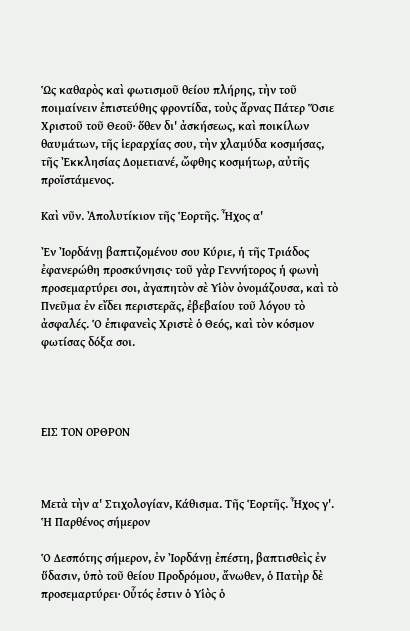Ὡς καθαρὸς καὶ φωτισμοῦ θείου πλήρης, τὴν τοῦ ποιμαίνειν ἐπιστεύθης φροντίδα, τοὺς ἄρνας Πάτερ Ὅσιε Χριστοῦ τοῦ Θεοῦ· ὅθεν δι' ἀσκήσεως, καὶ ποικίλων θαυμάτων, τῆς ἱεραρχίας σου, τὴν χλαμύδα κοσμήσας, τῆς Ἐκκλησίας Δομετιανέ, ὤφθης κοσμήτωρ, αὐτῆς προϊστάμενος.

Καὶ νῦν. Ἀπολυτίκιον τῆς Ἑορτῆς. Ἦχος α'

Ἐν Ἰορδάνῃ βαπτιζομένου σου Κύριε, ἡ τῆς Τριάδος ἐφανερώθη προσκύνησις· τοῦ γὰρ Γεννήτορος ἡ φωνὴ προσεμαρτύρει σοι, ἀγαπητὸν σὲ Υἱὸν ὀνομάζουσα, καὶ τὸ Πνεῦμα ἐν εἴδει περιστερᾶς, ἐβεβαίου τοῦ λόγου τὸ ἀσφαλές. Ὁ ἐπιφανεὶς Χριστὲ ὁ Θεός, καὶ τὸν κόσμον φωτίσας δόξα σοι.




ΕΙΣ ΤΟΝ ΟΡΘΡΟΝ



Μετὰ τὴν α' Στιχολογίαν, Κάθισμα. Τῆς Ἑορτῆς. Ἦχος γ'. Ἡ Παρθένος σήμερον

Ὁ Δεσπότης σήμερον, ἐν Ἰορδάνῃ ἐπέστη, βαπτισθεὶς ἐν ὕδασιν, ὑπὸ τοῦ θείου Προδρόμου, ἄνωθεν, ὁ Πατὴρ δὲ προσεμαρτύρει· Οὗτός ἐστιν ὁ Υἱὸς ὁ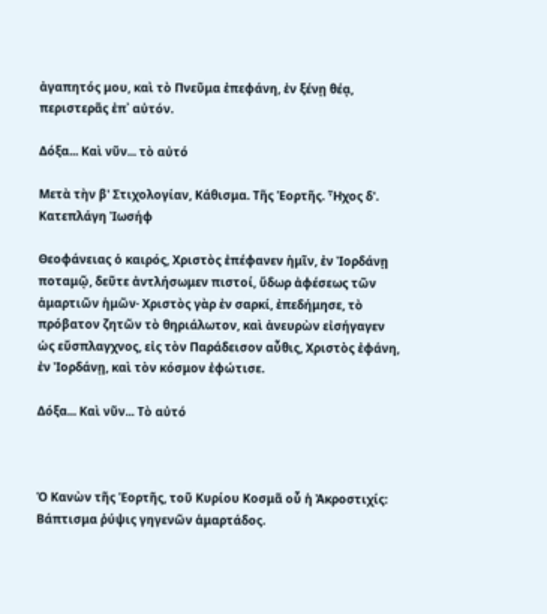ἀγαπητός μου, καὶ τὸ Πνεῦμα ἐπεφάνη, ἐν ξένῃ θέᾳ, περιστερᾶς ἐπ᾿ αὐτόν.

Δόξα... Καὶ νῦν... τὸ αὐτό

Μετὰ τὴν β' Στιχολογίαν, Κάθισμα. Τῆς Ἑορτῆς. Ἦχος δ'. Κατεπλάγη Ἰωσήφ

Θεοφάνειας ὁ καιρός, Χριστὸς ἐπέφανεν ἡμῖν, ἐν Ἰορδάνῃ ποταμῷ, δεῦτε ἀντλήσωμεν πιστοί, ὕδωρ ἀφέσεως τῶν ἁμαρτιῶν ἡμῶν· Χριστὸς γὰρ ἐν σαρκί, ἐπεδήμησε, τὸ πρόβατον ζητῶν τὸ θηριάλωτον, καὶ ἀνευρὼν εἰσήγαγεν ὡς εὔσπλαγχνος, εἰς τὸν Παράδεισον αὖθις, Χριστὸς ἐφάνη, ἐν Ἰορδάνῃ, καὶ τὸν κόσμον ἐφώτισε.

Δόξα... Καὶ νῦν... Τὸ αὐτό



Ὁ Κανὼν τῆς Ἑορτῆς, τοῦ Κυρίου Κοσμᾶ οὗ ἡ Ἀκροστιχίς: Βάπτισμα ῥύψις γηγενῶν ἁμαρτάδος.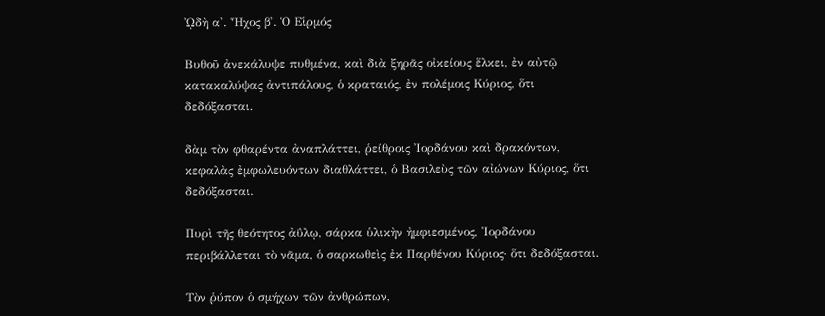ᾨδὴ α'. Ἦχος β'. Ὁ Εἱρμός

Βυθοῦ ἀνεκάλυψε πυθμένα, καὶ διὰ ξηρᾶς οἰκείους ἕλκει, ἐν αὐτῷ κατακαλύψας ἀντιπάλους, ὁ κραταιός, ἐν πολέμοις Κύριος, ὅτι δεδόξασται.

δὰμ τὸν φθαρέντα ἀναπλάττει, ῥείθροις Ἰορδάνου καὶ δρακόντων, κεφαλὰς ἐμφωλευόντων διαθλάττει, ὁ Βασιλεὺς τῶν αἰώνων Κύριος, ὅτι δεδόξασται.

Πυρὶ τῆς θεότητος ἀΰλῳ, σάρκα ὑλικὴν ἠμφιεσμένος, Ἰορδάνου περιβάλλεται τὸ νᾶμα, ὁ σαρκωθεὶς ἐκ Παρθένου Κύριος· ὅτι δεδόξασται.

Τὸν ῥύπον ὁ σμήχων τῶν ἀνθρώπων,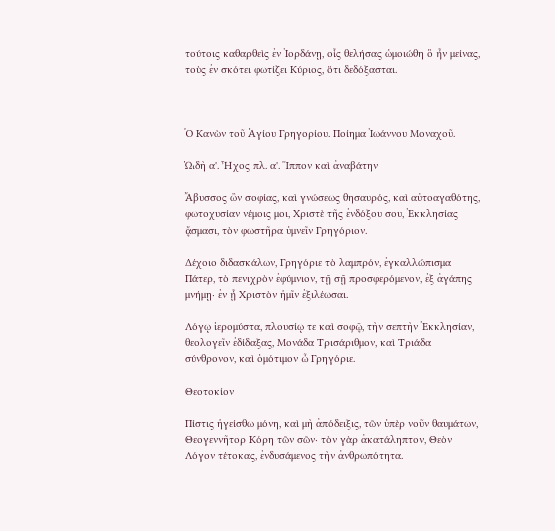τούτοις καθαρθεὶς ἐν Ἰορδάνῃ, οἷς θελήσας ὡμοιώθη ὃ ἦν μείνας, τοὺς ἐν σκότει φωτίζει Κύριος, ὅτι δεδόξασται.



Ὁ Κανὼν τοῦ Ἁγίου Γρηγορίου. Ποίημα Ἰωάννου Μοναχοῦ.

ᾨδὴ α'. Ἦχος πλ. α'. Ἵππον καὶ ἀναβάτην

Ἄβυσσος ὢν σοφίας, καὶ γνώσεως θησαυρός, καὶ αὐτοαγαθότης, φωτοχυσίαν νέμοις μοι, Χριστὲ τῆς ἐνδόξου σου, Ἐκκλησίας ᾄσμασι, τὸν φωστῆρα ὑμνεῖν Γρηγόριον.

Δέχοιο διδασκάλων, Γρηγόριε τὸ λαμπρόν, ἐγκαλλώπισμα Πάτερ, τὸ πενιχρὸν ἐφύμνιον, τῇ σῇ προσφερόμενον, ἐξ ἀγάπης μνήμῃ· ἐν ᾗ Χριστὸν ἡμῖν ἐξιλέωσαι.

Λόγῳ ἱερομύστα, πλουσίῳ τε καὶ σοφῷ, τὴν σεπτὴν Ἐκκλησίαν, θεολογεῖν ἐδίδαξας, Μονάδα Τρισάριθμον, καὶ Τριάδα σύνθρονον, καὶ ὁμότιμον ὦ Γρηγόριε.

Θεοτοκίον

Πίστις ἡγείσθω μόνη, καὶ μὴ ἀπόδειξις, τῶν ὑπὲρ νοῦν θαυμάτων, Θεογεννῆτορ Κόρη τῶν σῶν· τὸν γὰρ ἀκατάληπτον, Θεὸν Λόγον τέτοκας, ἐνδυσάμενος τὴν ἀνθρωπότητα.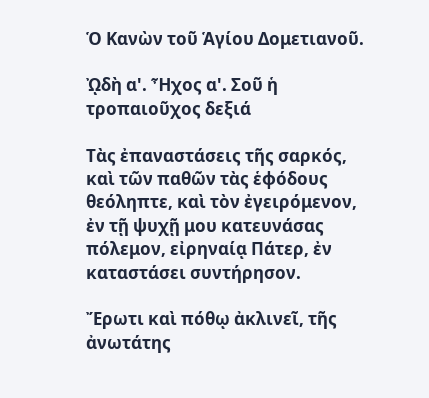Ὁ Κανὼν τοῦ Ἁγίου Δομετιανοῦ.

ᾨδὴ α'. Ἦχος α'. Σοῦ ἡ τροπαιοῦχος δεξιά

Τὰς ἐπαναστάσεις τῆς σαρκός, καὶ τῶν παθῶν τὰς ἑφόδους θεόληπτε, καὶ τὸν ἐγειρόμενον, ἐν τῇ ψυχῇ μου κατευνάσας πόλεμον, εἰρηναίᾳ Πάτερ, ἐν καταστάσει συντήρησον.

Ἔρωτι καὶ πόθῳ ἀκλινεῖ, τῆς ἀνωτάτης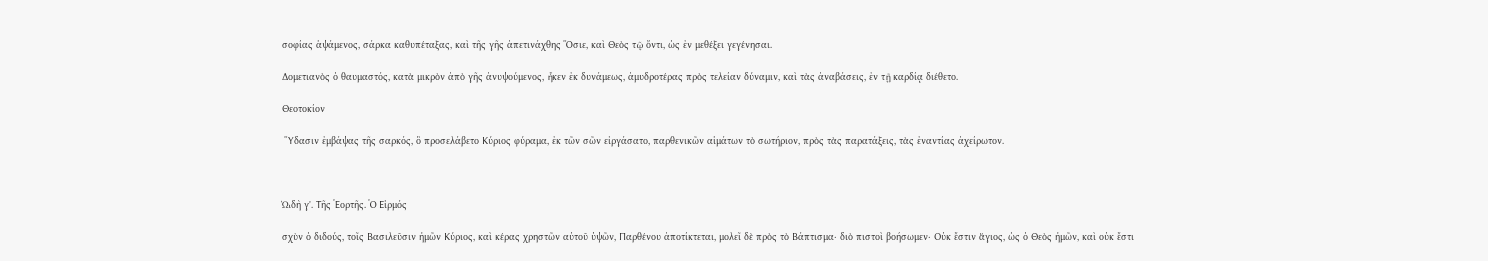σοφίας ἁψάμενος, σάρκα καθυπέταξας, καὶ τῆς γῆς ἀπετινάχθης Ὅσιε, καὶ Θεὸς τῷ ὄντι, ὡς ἐν μεθέξει γεγένησαι.

Δομετιανὸς ὁ θαυμαστός, κατὰ μικρὸν ἀπὸ γῆς ἀνυψούμενος, ἧκεν ἐκ δυνάμεως, ἀμυδροτέρας πρὸς τελείαν δύναμιν, καὶ τὰς ἀναβάσεις, ἐν τῇ καρδίᾳ διέθετο.

Θεοτοκίον

 Ὕδασιν ἐμβάψας τῆς σαρκός, ὃ προσελάβετο Κύριος φύραμα, ἐκ τῶν σῶν εἰργάσατο, παρθενικῶν αἱμάτων τὸ σωτήριον, πρὸς τὰς παρατάξεις, τὰς ἐναντίας ἀχείρωτον.



ᾨδὴ γ'. Τῆς Ἑορτῆς. Ὁ Εἱρμός

σχὺν ὁ διδούς, τοῖς Βασιλεῦσιν ἡμῶν Κύριος, καὶ κέρας χρηστῶν αὐτοῦ ὑψῶν, Παρθένου ἀποτίκτεται, μολεῖ δὲ πρὸς τὸ Βάπτισμα· διὸ πιστοὶ βοήσωμεν· Οὐκ ἔστιν ἅγιος, ὡς ὁ Θεὸς ἡμῶν, καὶ οὐκ ἔστι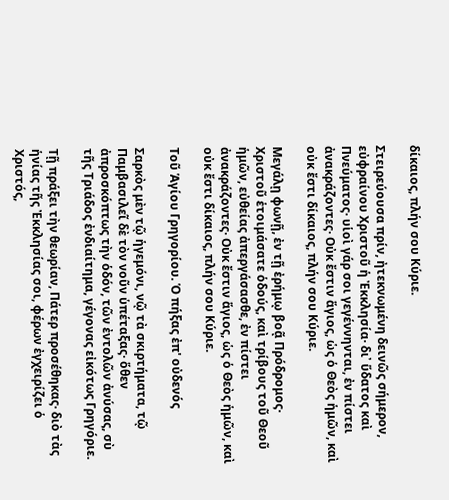δίκαιος, πλήν σου Κύριε.

Στειρεύουσα πρίν, ἠτεκνωμένη δεινῶς σήμερον, εὐφραίνου Χριστοῦ ἡ Ἐκκλησία· δι᾽ ὕδατος καὶ Πνεύματος· υἱοὶ γάρ σοι γεγέννηνται, ἐν πίστει ἀνακράζοντες· Οὐκ ἔστιν ἅγιος, ὡς ὁ Θεὸς ἡμῶν, καὶ οὐκ ἔστι δίκαιος, πλήν σου Κύριε.

Μεγάλῃ φωνῇ, ἐν τῇ ἐρήμῳ βοᾷ Πρόδρομος· Χριστοῦ ἑτοιμάσατε ὁδούς, καὶ τρίβους τοῦ Θεοῦ ἡμῶν, εὐθείας ἀπεργάσασθε, ἐν πίστει ἀνακράζοντες· Οὐκ ἔστιν ἅγιος, ὡς ὁ Θεὸς ἡμῶν, καὶ οὐκ ἔστι δίκαιος, πλήν σου Κύριε.

Τοῦ Ἁγίου Γρηγορίου. Ὁ πήξας ἐπ' οὐδενός

Σαρκὸς μὲν τῷ ἡγεμόνι, νῷ τὰ σκιρτήματα, τῷ Παμβασιλεῖ δὲ τὸν νοῦν ὑπέταξας· ὅθεν ἀπροσκόπτως τὴν ὁδόν, τῶν ἐντολῶν ἀνύσας, σὺ τῆς Τριάδος ἐνδιαίτημα, γέγονας εἰκότως Γρηγόριε.

Τῇ πράξει τὴν θεωρίαν, Πάτερ προσέθηκας· διὸ τὰς ἡνίας τῆς Ἐκκλησίας σοι, φέρων ἐγχειρίζει ὁ Χριστός,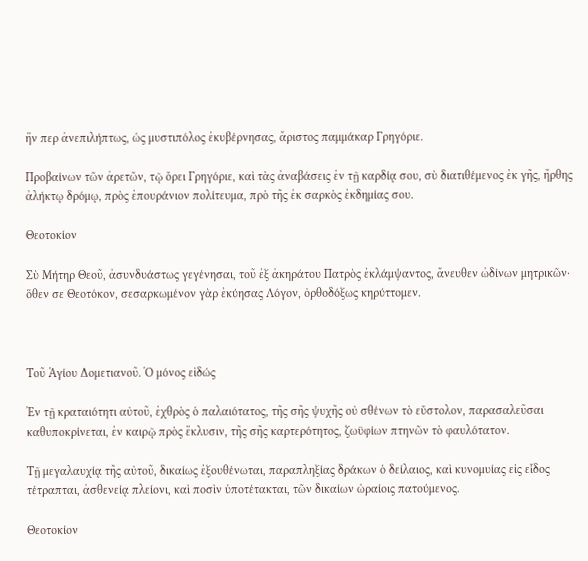ἥν περ ἀνεπιλήπτως, ὡς μυστιπόλος ἐκυβέρνησας, ἄριστος παμμάκαρ Γρηγόριε.

Προβαίνων τῶν ἀρετῶν, τῷ ὄρει Γρηγόριε, καὶ τὰς ἀναβάσεις ἐν τῇ καρδίᾳ σου, σὺ διατιθέμενος ἐκ γῆς, ἤρθης ἀλήκτῳ δρόμῳ, πρὸς ἐπουράνιον πολίτευμα, πρὸ τῆς ἐκ σαρκὸς ἐκδημίας σου.

Θεοτοκίον

Σὺ Μήτηρ Θεοῦ, ἀσυνδυάστως γεγένησαι, τοῦ ἐξ ἀκηράτου Πατρὸς ἐκλάμψαντος, ἄνευθεν ὠδίνων μητρικῶν· ὅθεν σε Θεοτόκον, σεσαρκωμένον γὰρ ἐκύησας Λόγον, ὀρθοδόξως κηρύττομεν.



Τοῦ Ἁγίου Δομετιανοῦ. Ὁ μόνος εἰδώς

Ἐν τῇ κραταιότητι αὐτοῦ, ἐχθρὸς ὁ παλαιότατος, τῆς σῆς ψυχῆς οὐ σθένων τὸ εὔστολον, παρασαλεῦσαι καθυποκρίνεται, ἐν καιρῷ πρὸς ἔκλυσιν, τῆς σῆς καρτερότητος, ζωϋφίων πτηνῶν τὸ φαυλότατον.

Τῇ μεγαλαυχίᾳ τῆς αὐτοῦ, δικαίως ἐξουθένωται, παραπληξίας δράκων ὁ δείλαιος, καὶ κυνομυίας εἰς εἶδος τέτραπται, ἀσθενείᾳ πλείονι, καὶ ποσὶν ὑποτέτακται, τῶν δικαίων ὡραίοις πατούμενος.

Θεοτοκίον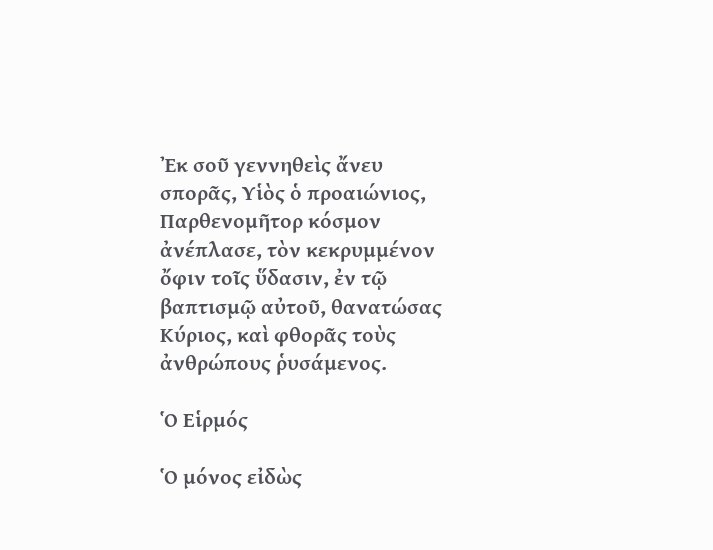Ἐκ σοῦ γεννηθεὶς ἄνευ σπορᾶς, Υἱὸς ὁ προαιώνιος, Παρθενομῆτορ κόσμον ἀνέπλασε, τὸν κεκρυμμένον ὄφιν τοῖς ὕδασιν, ἐν τῷ βαπτισμῷ αὐτοῦ, θανατώσας Κύριος, καὶ φθορᾶς τοὺς ἀνθρώπους ῥυσάμενος.

Ὁ Εἱρμός

Ὁ μόνος εἰδὼς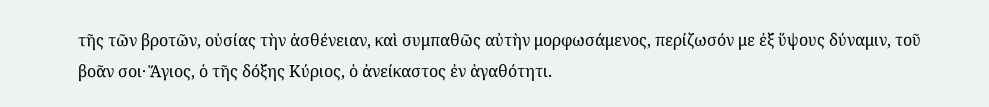τῆς τῶν βροτῶν, οὐσίας τὴν ἀσθένειαν, καὶ συμπαθῶς αὐτὴν μορφωσάμενος, περίζωσόν με ἐξ ὕψους δύναμιν, τοῦ βοᾶν σοι· Ἅγιος, ὁ τῆς δόξης Κύριος, ὁ ἀνείκαστος ἐν ἀγαθότητι.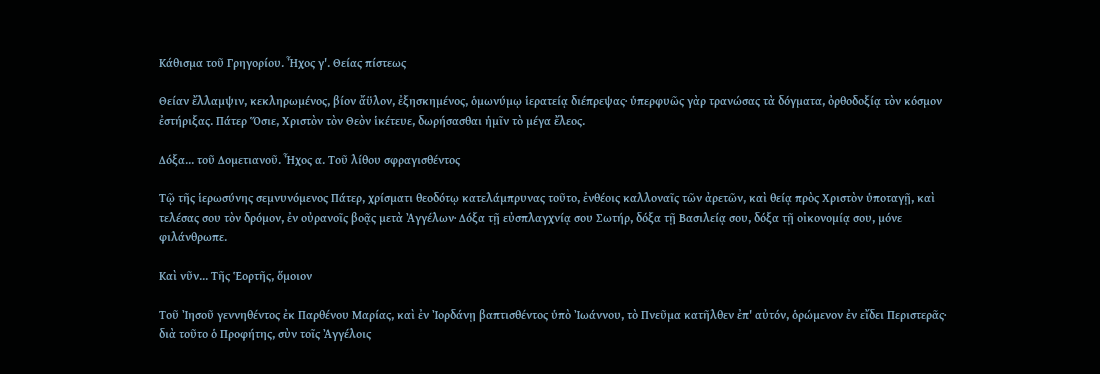Κάθισμα τοῦ Γρηγορίου. Ἦχος γ'. Θείας πίστεως

Θείαν ἔλλαμψιν, κεκληρωμένος, βίον ἄϋλον, ἐξησκημένος, ὁμωνύμῳ ἱερατείᾳ διέπρεψας· ὑπερφυῶς γὰρ τρανώσας τὰ δόγματα, ὀρθοδοξίᾳ τὸν κόσμον ἐστήριξας. Πάτερ Ὅσιε, Χριστὸν τὸν Θεὸν ἱκέτευε, δωρήσασθαι ἡμῖν τὸ μέγα ἔλεος.

Δόξα... τοῦ Δομετιανοῦ. Ἦχος α. Τοῦ λίθου σφραγισθέντος

Τῷ τῆς ἱερωσύνης σεμνυνόμενος Πάτερ, χρίσματι θεοδότῳ κατελάμπρυνας τοῦτο, ἐνθέοις καλλοναῖς τῶν ἀρετῶν, καὶ θείᾳ πρὸς Χριστὸν ὑποταγῇ, καὶ τελέσας σου τὸν δρόμον, ἐν οὐρανοῖς βοᾷς μετὰ Ἀγγέλων· Δόξα τῇ εὐσπλαγχνίᾳ σου Σωτήρ, δόξα τῇ Βασιλείᾳ σου, δόξα τῇ οἰκονομίᾳ σου, μόνε φιλάνθρωπε.

Καὶ νῦν... Τῆς Ἑορτῆς, ὅμοιον

Τοῦ Ἰησοῦ γεννηθέντος ἐκ Παρθένου Μαρίας, καὶ ἐν Ἰορδάνῃ βαπτισθέντος ὑπὸ Ἰωάννου, τὸ Πνεῦμα κατῆλθεν ἐπ' αὐτόν, ὁρώμενον ἐν εἴδει Περιστερᾶς· διὰ τοῦτο ὁ Προφήτης, σὺν τοῖς Ἀγγέλοις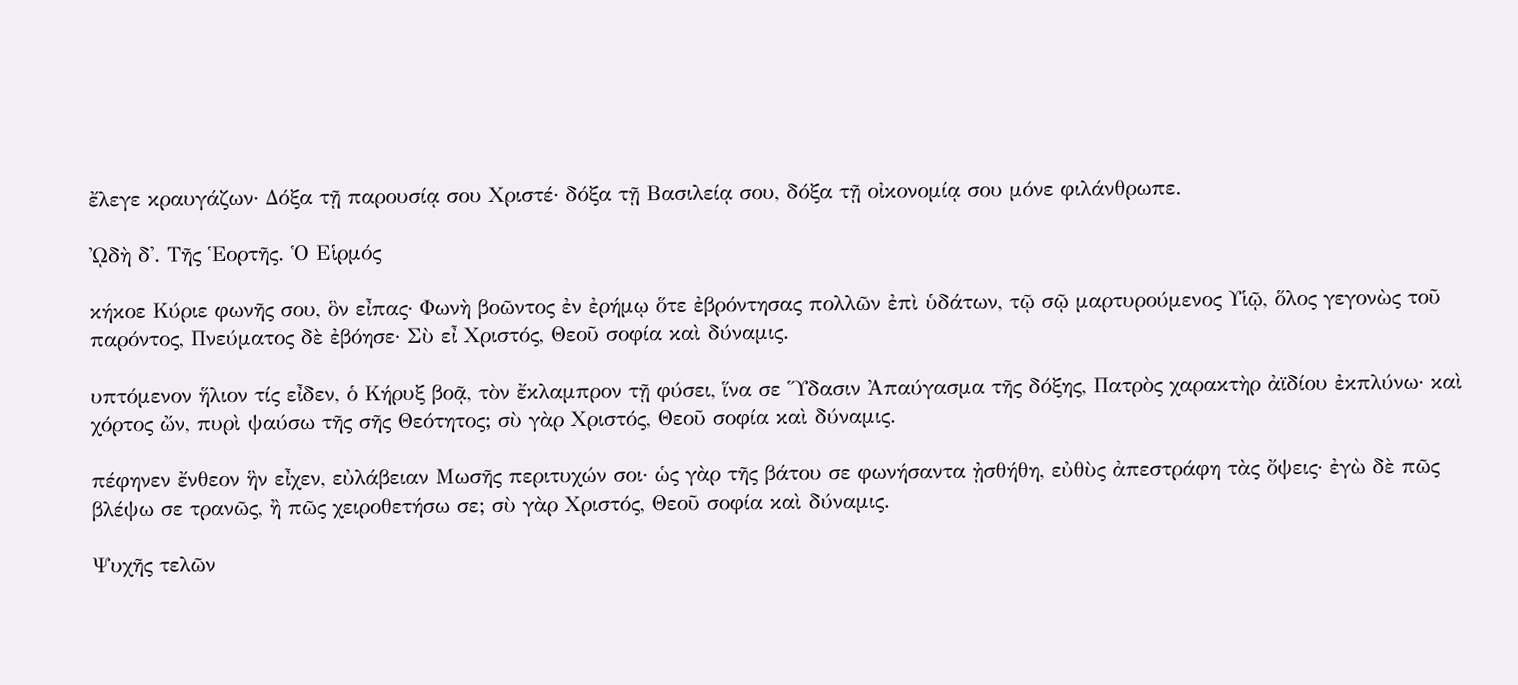ἔλεγε κραυγάζων· Δόξα τῇ παρουσίᾳ σου Χριστέ· δόξα τῇ Βασιλείᾳ σου, δόξα τῇ οἰκονομίᾳ σου μόνε φιλάνθρωπε.

ᾨδὴ δ'. Τῆς Ἑορτῆς. Ὁ Εἱρμός

κήκοε Κύριε φωνῆς σου, ὃν εἶπας· Φωνὴ βοῶντος ἐν ἐρήμῳ ὅτε ἐβρόντησας πολλῶν ἐπὶ ὑδάτων, τῷ σῷ μαρτυρούμενος Υἱῷ, ὅλος γεγονὼς τοῦ παρόντος, Πνεύματος δὲ ἐβόησε· Σὺ εἶ Χριστός, Θεοῦ σοφία καὶ δύναμις.

υπτόμενον ἥλιον τίς εἶδεν, ὁ Κήρυξ βοᾷ, τὸν ἔκλαμπρον τῇ φύσει, ἵνα σε Ὕδασιν Ἀπαύγασμα τῆς δόξης, Πατρὸς χαρακτὴρ ἀϊδίου ἐκπλύνω· καὶ χόρτος ὤν, πυρὶ ψαύσω τῆς σῆς Θεότητος; σὺ γὰρ Χριστός, Θεοῦ σοφία καὶ δύναμις.

πέφηνεν ἔνθεον ἣν εἶχεν, εὐλάβειαν Μωσῆς περιτυχών σοι· ὡς γὰρ τῆς βάτου σε φωνήσαντα ᾐσθήθη, εὐθὺς ἀπεστράφη τὰς ὄψεις· ἐγὼ δὲ πῶς βλέψω σε τρανῶς, ἢ πῶς χειροθετήσω σε; σὺ γὰρ Χριστός, Θεοῦ σοφία καὶ δύναμις.

Ψυχῆς τελῶν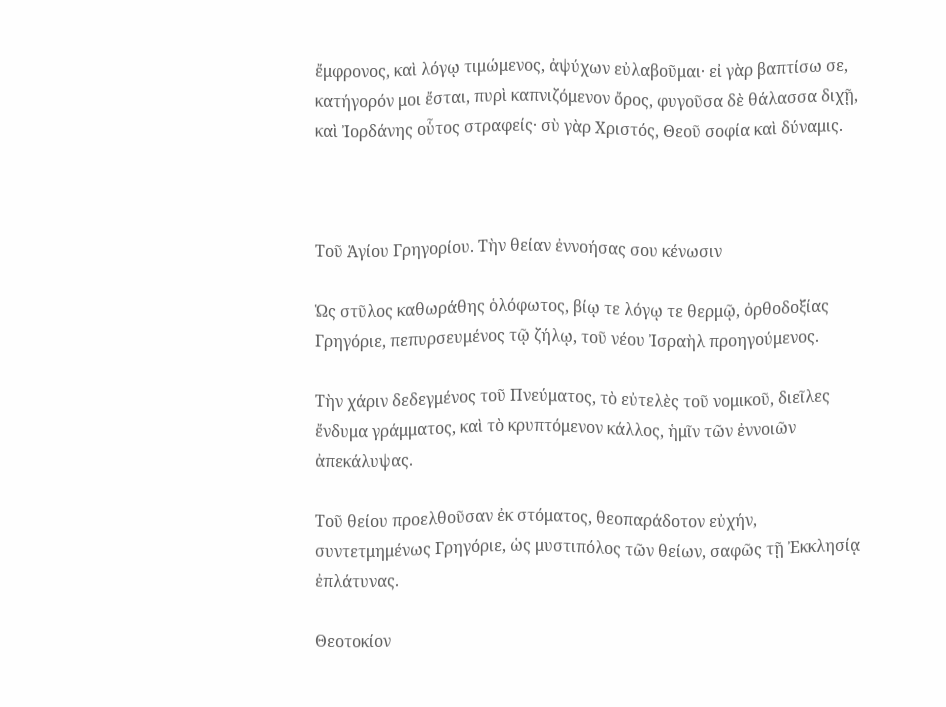ἔμφρονος, καὶ λόγῳ τιμώμενος, ἀψύχων εὐλαβοῦμαι· εἰ γὰρ βαπτίσω σε, κατήγορόν μοι ἔσται, πυρὶ καπνιζόμενον ὄρος, φυγοῦσα δὲ θάλασσα διχῇ, καὶ Ἰορδάνης οὗτος στραφείς· σὺ γὰρ Χριστός, Θεοῦ σοφία καὶ δύναμις.



Τοῦ Ἁγίου Γρηγορίου. Τὴν θείαν ἐννοήσας σου κένωσιν

Ὡς στῦλος καθωράθης ὁλόφωτος, βίῳ τε λόγῳ τε θερμῷ, ὀρθοδοξίας Γρηγόριε, πεπυρσευμένος τῷ ζήλῳ, τοῦ νέου Ἰσραὴλ προηγούμενος.

Τὴν χάριν δεδεγμένος τοῦ Πνεύματος, τὸ εὐτελὲς τοῦ νομικοῦ, διεῖλες ἔνδυμα γράμματος, καὶ τὸ κρυπτόμενον κάλλος, ἡμῖν τῶν ἐννοιῶν ἀπεκάλυψας.

Τοῦ θείου προελθοῦσαν ἐκ στόματος, θεοπαράδοτον εὐχήν, συντετμημένως Γρηγόριε, ὡς μυστιπόλος τῶν θείων, σαφῶς τῇ Ἐκκλησίᾳ ἐπλάτυνας.

Θεοτοκίον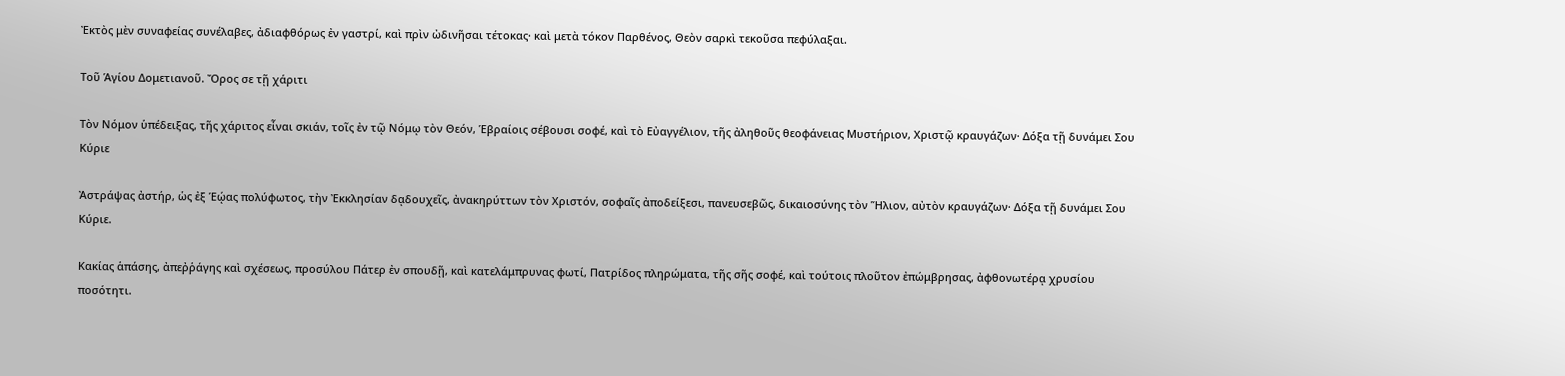Ἐκτὸς μὲν συναφείας συνέλαβες, ἀδιαφθόρως ἐν γαστρί, καὶ πρὶν ὠδινῆσαι τέτοκας· καὶ μετὰ τόκον Παρθένος, Θεὸν σαρκὶ τεκοῦσα πεφύλαξαι.

Τοῦ Ἁγίου Δομετιανοῦ. Ὄρος σε τῇ χάριτι

Τὸν Νόμον ὑπέδειξας, τῆς χάριτος εἶναι σκιάν, τοῖς ἐν τῷ Νόμῳ τὸν Θεόν, Ἑβραίοις σέβουσι σοφέ, καὶ τὸ Εὐαγγέλιον, τῆς ἀληθοῦς θεοφάνειας Μυστήριον, Χριστῷ κραυγάζων· Δόξα τῇ δυνάμει Σου Κύριε

Ἀστράψας ἀστήρ, ὡς ἐξ Ἑῴας πολύφωτος, τὴν Ἐκκλησίαν δᾳδουχεῖς, ἀνακηρύττων τὸν Χριστόν, σοφαῖς ἀποδείξεσι, πανευσεβῶς, δικαιοσύνης τὸν Ἥλιον, αὐτὸν κραυγάζων· Δόξα τῇ δυνάμει Σου Κύριε.

Κακίας ἁπάσης, ἀπεῤῥάγης καὶ σχέσεως, προσύλου Πάτερ ἐν σπουδῇ, καὶ κατελάμπρυνας φωτί, Πατρίδος πληρώματα, τῆς σῆς σοφέ, καὶ τούτοις πλοῦτον ἐπώμβρησας, ἀφθονωτέρᾳ χρυσίου ποσότητι.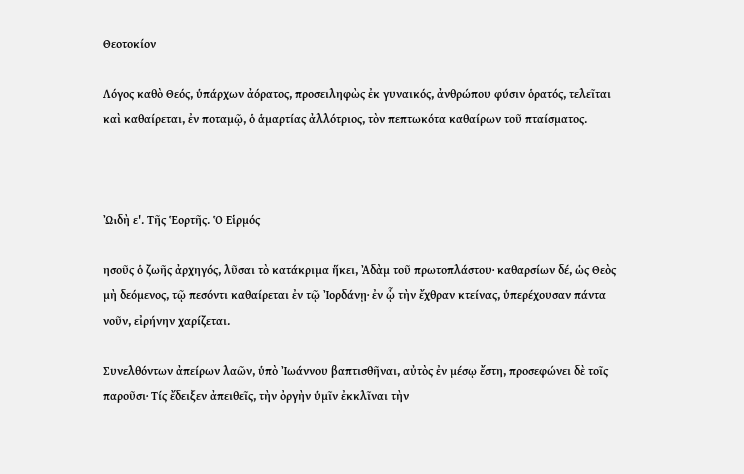Θεοτοκίον

Λόγος καθὸ Θεός, ὑπάρχων ἀόρατος, προσειληφὼς ἐκ γυναικός, ἀνθρώπου φύσιν ὁρατός, τελεῖται καὶ καθαίρεται, ἐν ποταμῷ, ὁ ἁμαρτίας ἀλλότριος, τὸν πεπτωκότα καθαίρων τοῦ πταίσματος.



ᾨδὴ ε'. Τῆς Ἑορτῆς. Ὁ Εἱρμός

ησοῦς ὁ ζωῆς ἀρχηγός, λῦσαι τὸ κατάκριμα ἥκει, Ἀδὰμ τοῦ πρωτοπλάστου· καθαρσίων δέ, ὡς Θεὸς μὴ δεόμενος, τῷ πεσόντι καθαίρεται ἐν τῷ Ἰορδάνῃ· ἐν ᾧ τὴν ἔχθραν κτείνας, ὑπερέχουσαν πάντα νοῦν, εἰρήνην χαρίζεται.

Συνελθόντων ἀπείρων λαῶν, ὑπὸ Ἰωάννου βαπτισθῆναι, αὐτὸς ἐν μέσῳ ἔστη, προσεφώνει δὲ τοῖς παροῦσι· Τίς ἔδειξεν ἀπειθεῖς, τὴν ὀργὴν ὑμῖν ἐκκλῖναι τὴν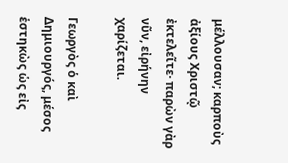μέλλουσαν; καρποὺς ἀξίους Χριστῷ ἐκτελεῖτε· παρὼν γὰρ νῦν, εἰρήνην χαρίζεται.

Γεωργὸς ὁ καὶ Δημιουργός, μέσος ἑστηκὼς ὡς εἰς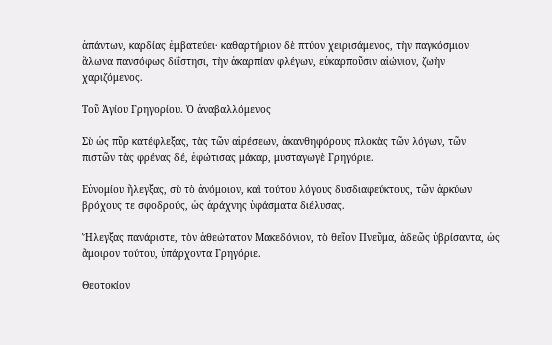ἁπάντων, καρδίας ἐμβατεύει· καθαρτήριον δὲ πτύον χειρισάμενος, τὴν παγκόσμιον ἅλωνα πανσόφως διΐστησι, τὴν ἀκαρπίαν φλέγων, εὐκαρποῦσιν αἰώνιον, ζωὴν χαριζόμενος.

Τοῦ Ἁγίου Γρηγορίου. Ὁ ἀναβαλλόμενος

Σὺ ὡς πῦρ κατέφλεξας, τὰς τῶν αἱρέσεων, ἀκανθηφόρους πλοκὰς τῶν λόγων, τῶν πιστῶν τὰς φρένας δέ, ἐφώτισας μάκαρ, μυσταγωγὲ Γρηγόριε.

Εὐνομίου ἤλεγξας, σὺ τὸ ἀνόμοιον, καὶ τούτου λόγους δυσδιαφεύκτους, τῶν ἀρκύων βρόχους τε σφοδρούς, ὡς ἀράχνης ὑφάσματα διέλυσας.

Ἤλεγξας πανάριστε, τὸν ἀθεώτατον Μακεδόνιον, τὸ θεῖον Πνεῦμα, ἀδεῶς ὑβρίσαντα, ὡς ἄμοιρον τούτου, ὑπάρχοντα Γρηγόριε.

Θεοτοκίον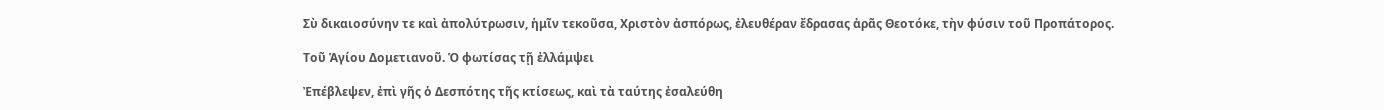Σὺ δικαιοσύνην τε καὶ ἀπολύτρωσιν, ἡμῖν τεκοῦσα, Χριστὸν ἀσπόρως, ἐλευθέραν ἔδρασας ἀρᾶς Θεοτόκε, τὴν φύσιν τοῦ Προπάτορος.

Τοῦ Ἁγίου Δομετιανοῦ. Ὁ φωτίσας τῇ ἐλλάμψει

Ἐπέβλεψεν, ἐπὶ γῆς ὁ Δεσπότης τῆς κτίσεως, καὶ τὰ ταύτης ἐσαλεύθη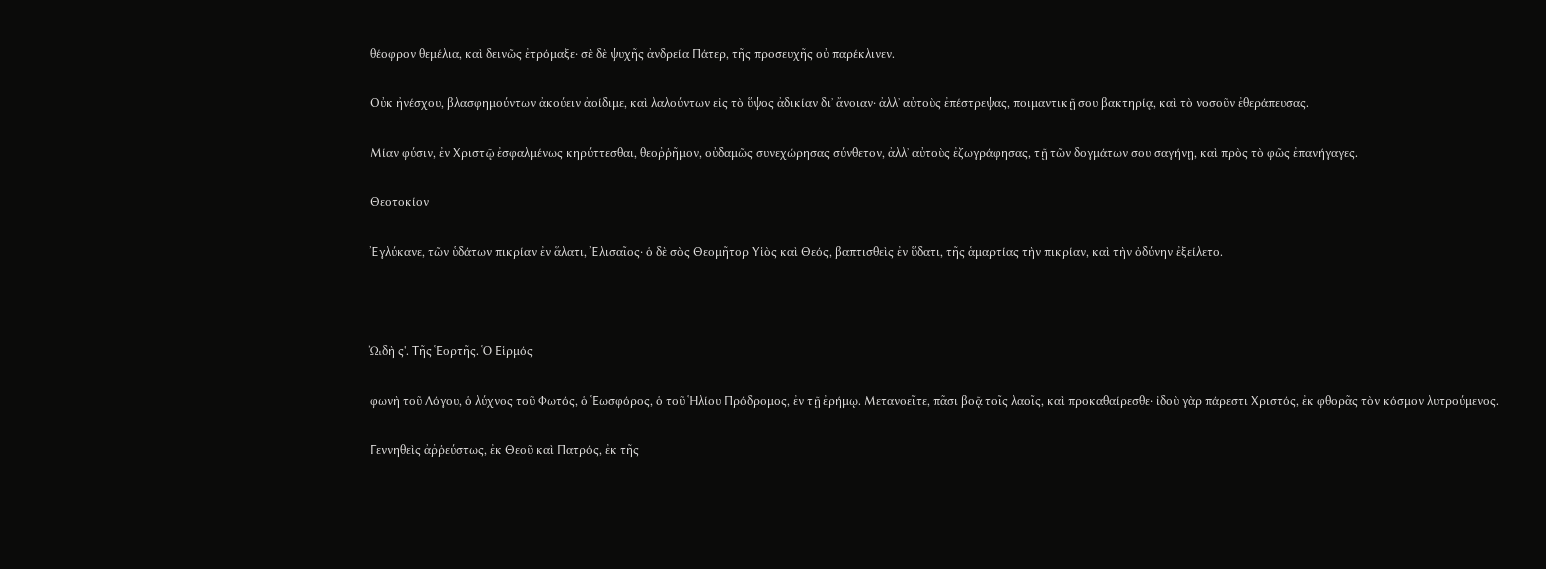θέοφρον θεμέλια, καὶ δεινῶς ἐτρόμαξε· σὲ δὲ ψυχῆς ἀνδρεία Πάτερ, τῆς προσευχῆς οὐ παρέκλινεν.

Οὐκ ἠνέσχου, βλασφημούντων ἀκούειν ἀοίδιμε, καὶ λαλούντων εἰς τὸ ὕψος ἀδικίαν δι᾿ ἄνοιαν· ἀλλ᾿ αὐτοὺς ἐπέστρεψας, ποιμαντικῇ σου βακτηρίᾳ, καὶ τὸ νοσοῦν ἐθεράπευσας.

Μίαν φύσιν, ἐν Χριστῷ ἐσφαλμένως κηρύττεσθαι, θεοῤῥῆμον, οὐδαμῶς συνεχώρησας σύνθετον, ἀλλ᾿ αὐτοὺς ἐζωγράφησας, τῇ τῶν δογμάτων σου σαγήνῃ, καὶ πρὸς τὸ φῶς ἐπανήγαγες.

Θεοτοκίον

Ἐγλύκανε, τῶν ὑδάτων πικρίαν ἐν ἅλατι, Ἐλισαῖος· ὁ δὲ σὸς Θεομῆτορ Υἱὸς καὶ Θεός, βαπτισθεὶς ἐν ὕδατι, τῆς ἁμαρτίας τὴν πικρίαν, καὶ τὴν ὀδύνην ἐξείλετο.



ᾨδὴ ς'. Τῆς Ἑορτῆς. Ὁ Εἱρμός

φωνὴ τοῦ Λόγου, ὁ λύχνος τοῦ Φωτός, ὁ Ἑωσφόρος, ὁ τοῦ Ἡλίου Πρόδρομος, ἐν τῇ ἐρήμῳ. Μετανοεῖτε, πᾶσι βοᾷ τοῖς λαοῖς, καὶ προκαθαίρεσθε· ἰδοὺ γὰρ πάρεστι Χριστός, ἐκ φθορᾶς τὸν κόσμον λυτρούμενος.

Γεννηθεὶς ἀῤῥεύστως, ἐκ Θεοῦ καὶ Πατρός, ἐκ τῆς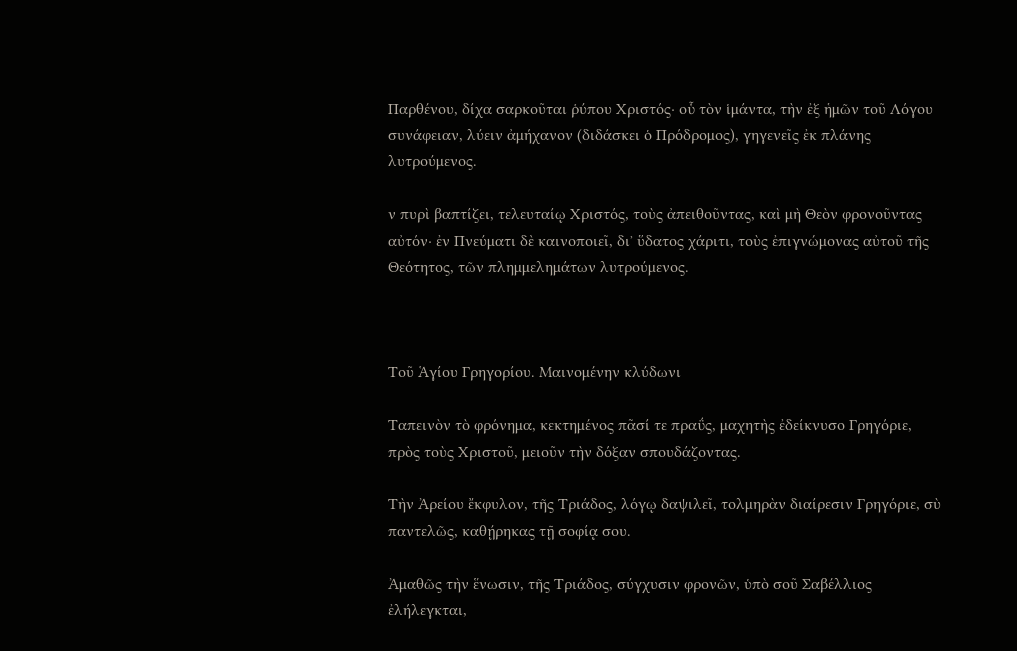Παρθένου, δίχα σαρκοῦται ῥύπου Χριστός· οὗ τὸν ἱμάντα, τὴν ἐξ ἡμῶν τοῦ Λόγου συνάφειαν, λύειν ἀμήχανον (διδάσκει ὁ Πρόδρομος), γηγενεῖς ἐκ πλάνης λυτρούμενος.

ν πυρὶ βαπτίζει, τελευταίῳ Χριστός, τοὺς ἀπειθοῦντας, καὶ μὴ Θεὸν φρονοῦντας αὐτόν· ἐν Πνεύματι δὲ καινοποιεῖ, δι᾽ ὕδατος χάριτι, τοὺς ἐπιγνώμονας αὐτοῦ τῆς Θεότητος, τῶν πλημμελημάτων λυτρούμενος.



Τοῦ Ἁγίου Γρηγορίου. Μαινομένην κλύδωνι

Ταπεινὸν τὸ φρόνημα, κεκτημένος πᾶσί τε πραΰς, μαχητὴς ἐδείκνυσο Γρηγόριε, πρὸς τοὺς Χριστοῦ, μειοῦν τὴν δόξαν σπουδάζοντας.

Τὴν Ἀρείου ἔκφυλον, τῆς Τριάδος, λόγῳ δαψιλεῖ, τολμηρὰν διαίρεσιν Γρηγόριε, σὺ παντελῶς, καθῄρηκας τῇ σοφίᾳ σου.

Ἀμαθῶς τὴν ἕνωσιν, τῆς Τριάδος, σύγχυσιν φρονῶν, ὑπὸ σοῦ Σαβέλλιος ἐλήλεγκται,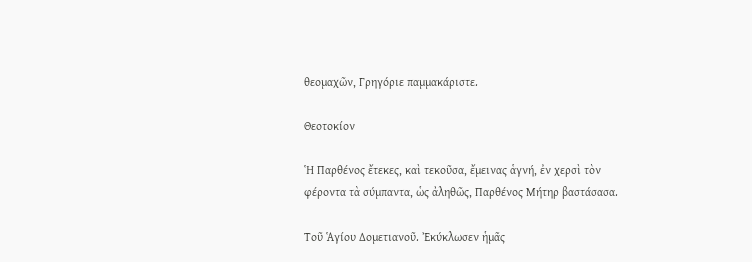θεομαχῶν, Γρηγόριε παμμακάριστε.

Θεοτοκίον

Ἡ Παρθένος ἔτεκες, καὶ τεκοῦσα, ἔμεινας ἁγνή, ἐν χερσὶ τὸν φέροντα τὰ σύμπαντα, ὡς ἀληθῶς, Παρθένος Μήτηρ βαστάσασα.

Τοῦ Ἁγίου Δομετιανοῦ. Ἐκύκλωσεν ἡμᾶς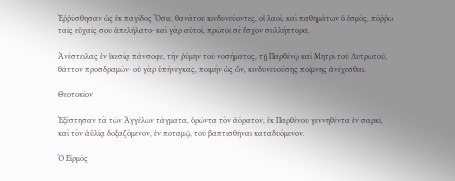Ἐῤῥύσθησαν ὡς ἐκ παγίδος Ὅσιε, θανάτου κινδυνεύοντες, οἱ λαοί, καὶ παθημάτων ὁ ἐσμός, πόῤῥω ταῖς εὐχαῖς σου ἀπελήλατο· καὶ γὰρ αὐτοί, πρῶτοι σὲ ἔσχον συλλήπτορα.

Ἀνέστειλας ἐν ἱκεσίᾳ πάνσοφε, τὴν ῥύμην τοῦ νοσήματος, τῇ Παρθένῳ καὶ Μητρὶ τοῦ Λυτρωτοῦ, θᾶττον προσδραμών· οὐ γὰρ ὑπήνεγκας, ποιμὴν ὡς ὤν, κινδυνευούσης ποίμνης ἀνέχεσθαι.

Θεοτοκίον

Ἐξέστησαν τὰ τῶν Ἀγγέλων τάγματα, ὁρῶντα τὸν ἀόρατον, ἐκ Παρθένου γεννηθέντα ἐν σαρκί, καὶ τὸν ἀϋλίᾳ δοξαζόμενον, ἐν ποταμῷ, τοῦ βαπτισθῆναι καταδυόμενον.

Ὁ Εἱρμός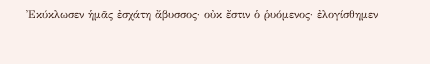Ἐκύκλωσεν ἡμᾶς ἐσχάτη ἄβυσσος· οὐκ ἔστιν ὁ ῥυόμενος· ἐλογίσθημεν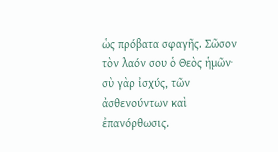ὡς πρόβατα σφαγῆς. Σῶσον τὸν λαόν σου ὁ Θεὸς ἡμῶν· σὺ γὰρ ἰσχύς, τῶν ἀσθενούντων καὶ ἐπανόρθωσις.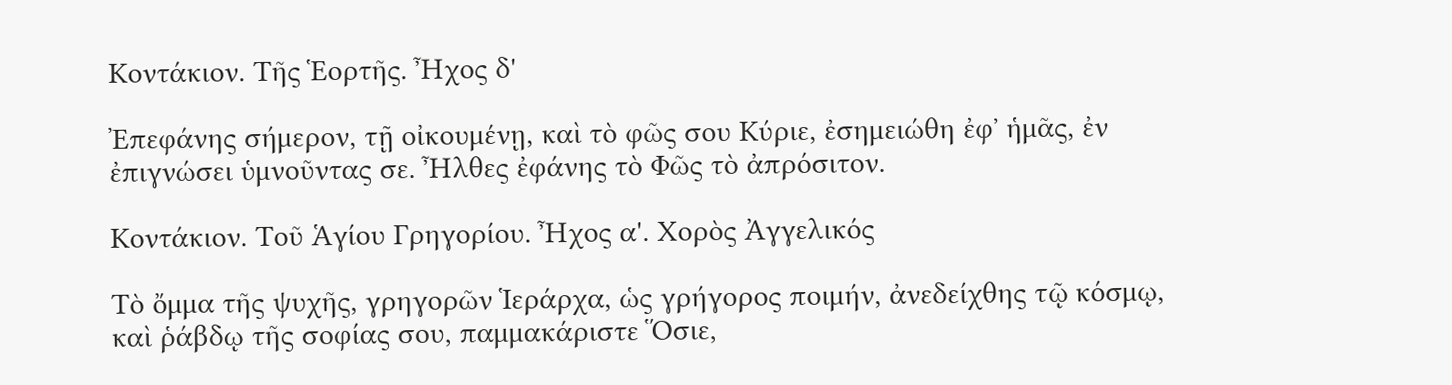Κοντάκιον. Τῆς Ἑορτῆς. Ἦχος δ'

Ἐπεφάνης σήμερον, τῇ οἰκουμένῃ, καὶ τὸ φῶς σου Κύριε, ἐσημειώθη ἐφ᾽ ἡμᾶς, ἐν ἐπιγνώσει ὑμνοῦντας σε. Ἦλθες ἐφάνης τὸ Φῶς τὸ ἀπρόσιτον.

Κοντάκιον. Τοῦ Ἁγίου Γρηγορίου. Ἦχος α'. Χορὸς Ἀγγελικός

Τὸ ὄμμα τῆς ψυχῆς, γρηγορῶν Ἱεράρχα, ὡς γρήγορος ποιμήν, ἀνεδείχθης τῷ κόσμῳ, καὶ ῥάβδῳ τῆς σοφίας σου, παμμακάριστε Ὅσιε,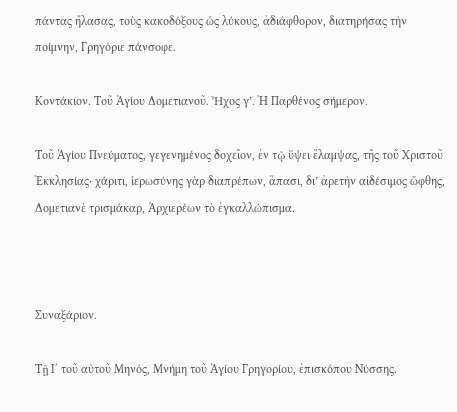πάντας ἤλασας, τοὺς κακοδόξους ὡς λύκους, ἀδιάφθορον, διατηρήσας τὴν ποίμνην, Γρηγόριε πάνσοφε.

Κοντάκιον. Τοῦ Ἁγίου Δομετιανοῦ. Ἦχος γ’. Ἡ Παρθένος σήμερον.

Τοῦ Ἁγίου Πνεύματος, γεγενημένος δοχεῖον, ἐν τῷ ὕψει ἔλαμψας, τῆς τοῦ Χριστοῦ Ἐκκλησίας· χάριτι, ἱερωσύνης γὰρ διαπρέπων, ἅπασι, δι’ ἀρετὴν αἰδέσιμος ὤφθης, Δομετιανὲ τρισμάκαρ, Ἀρχιερέων τὸ ἐγκαλλώπισμα.



Συναξάριον.

Τῇ Ι΄ τοῦ αὐτοῦ Μηνός, Μνήμη τοῦ Ἁγίου Γρηγορίου, ἐπισκόπου Νύσσης.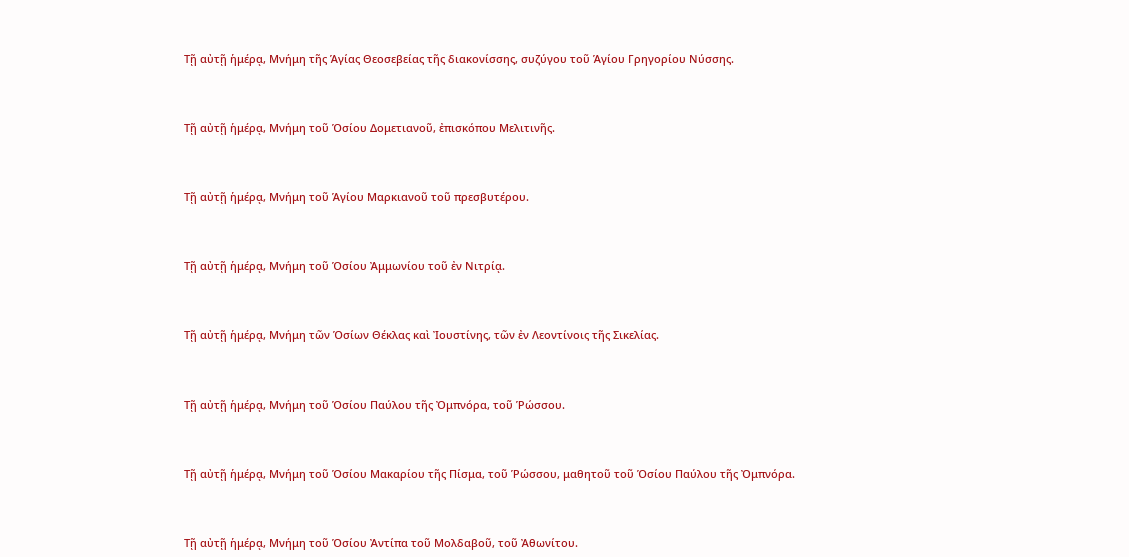Τῇ αὐτῇ ἡμέρᾳ, Μνήμη τῆς Ἁγίας Θεοσεβείας τῆς διακονίσσης, συζύγου τοῦ Ἁγίου Γρηγορίου Νύσσης.



Τῇ αὐτῇ ἡμέρᾳ, Μνήμη τοῦ Ὁσίου Δομετιανοῦ, ἐπισκόπου Μελιτινῆς.



Τῇ αὐτῇ ἡμέρᾳ, Μνήμη τοῦ Ἁγίου Μαρκιανοῦ τοῦ πρεσβυτέρου.



Τῇ αὐτῇ ἡμέρᾳ, Μνήμη τοῦ Ὁσίου Ἀμμωνίου τοῦ ἐν Νιτρίᾳ.



Τῇ αὐτῇ ἡμέρᾳ, Μνήμη τῶν Ὁσίων Θέκλας καὶ Ἰουστίνης, τῶν ἐν Λεοντίνοις τῆς Σικελίας.



Τῇ αὐτῇ ἡμέρᾳ, Μνήμη τοῦ Ὁσίου Παύλου τῆς Ὀμπνόρα, τοῦ Ῥώσσου.



Τῇ αὐτῇ ἡμέρᾳ, Μνήμη τοῦ Ὁσίου Μακαρίου τῆς Πίσμα, τοῦ Ῥώσσου, μαθητοῦ τοῦ Ὁσίου Παύλου τῆς Ὀμπνόρα.



Τῇ αὐτῇ ἡμέρᾳ, Μνήμη τοῦ Ὁσίου Ἀντίπα τοῦ Μολδαβοῦ, τοῦ Ἀθωνίτου.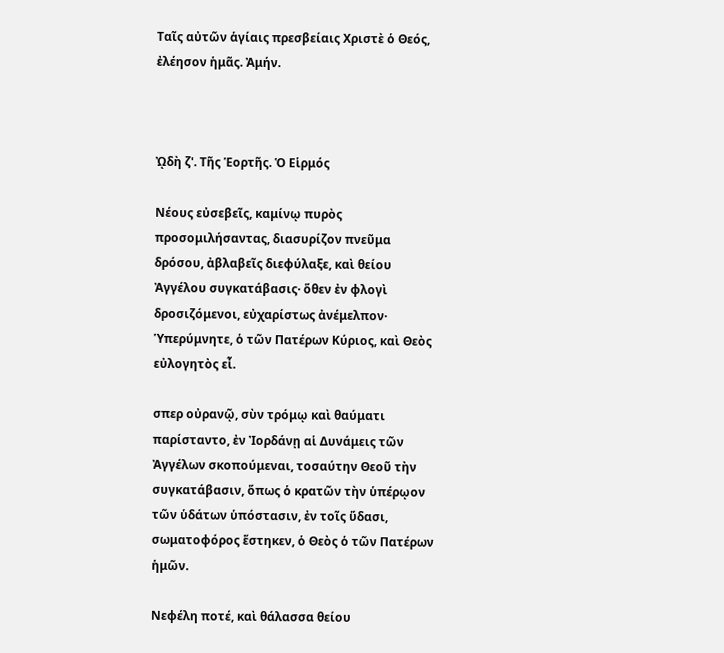Ταῖς αὐτῶν ἁγίαις πρεσβείαις Χριστὲ ὁ Θεός, ἐλέησον ἡμᾶς. Ἀμήν.



ᾨδὴ ζ'. Τῆς Ἑορτῆς. Ὁ Εἱρμός

Νέους εὐσεβεῖς, καμίνῳ πυρὸς προσομιλήσαντας, διασυρίζον πνεῦμα δρόσου, ἀβλαβεῖς διεφύλαξε, καὶ θείου Ἀγγέλου συγκατάβασις· ὅθεν ἐν φλογὶ δροσιζόμενοι, εὐχαρίστως ἀνέμελπον· Ὑπερύμνητε, ὁ τῶν Πατέρων Κύριος, καὶ Θεὸς εὐλογητὸς εἶ.

σπερ οὐρανῷ, σὺν τρόμῳ καὶ θαύματι παρίσταντο, ἐν Ἰορδάνῃ αἱ Δυνάμεις τῶν Ἀγγέλων σκοπούμεναι, τοσαύτην Θεοῦ τὴν συγκατάβασιν, ὅπως ὁ κρατῶν τὴν ὑπέρῳον τῶν ὑδάτων ὑπόστασιν, ἐν τοῖς ὕδασι, σωματοφόρος ἕστηκεν, ὁ Θεὸς ὁ τῶν Πατέρων ἡμῶν.

Νεφέλη ποτέ, καὶ θάλασσα θείου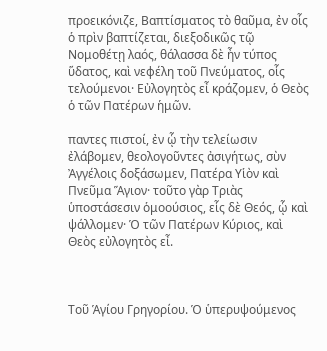προεικόνιζε, Βαπτίσματος τὸ θαῦμα, ἐν οἷς ὁ πρὶν βαπτίζεται, διεξοδικῶς τῷ Νομοθέτῃ λαός, θάλασσα δὲ ἦν τύπος ὕδατος, καὶ νεφέλη τοῦ Πνεύματος, οἷς τελούμενοι· Εὐλογητὸς εἶ κράζομεν, ὁ Θεὸς ὁ τῶν Πατέρων ἡμῶν.

παντες πιστοί, ἐν ᾧ τὴν τελείωσιν ἐλάβομεν, θεολογοῦντες ἀσιγήτως, σὺν Ἀγγέλοις δοξάσωμεν, Πατέρα Υἱὸν καὶ Πνεῦμα Ἅγιον· τοῦτο γὰρ Τριὰς ὑποστάσεσιν ὁμοούσιος, εἷς δὲ Θεός, ᾧ καὶ ψάλλομεν· Ὁ τῶν Πατέρων Κύριος, καὶ Θεὸς εὐλογητὸς εἶ.



Τοῦ Ἁγίου Γρηγορίου. Ὁ ὑπερυψούμενος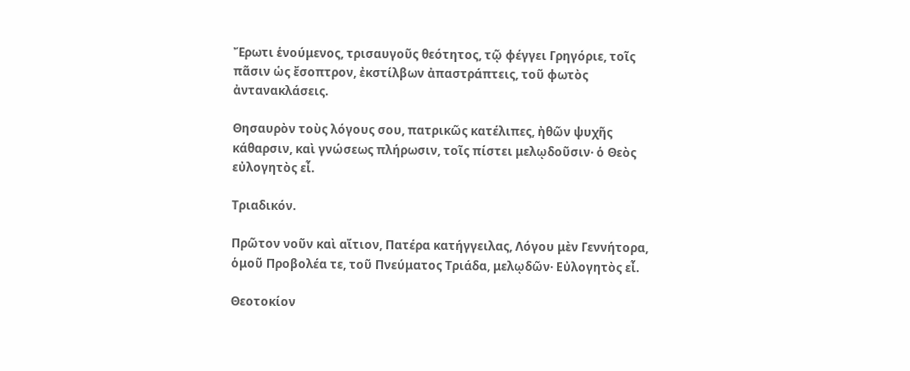Ἔρωτι ἑνούμενος, τρισαυγοῦς θεότητος, τῷ φέγγει Γρηγόριε, τοῖς πᾶσιν ὡς ἔσοπτρον, ἐκστίλβων ἀπαστράπτεις, τοῦ φωτὸς ἀντανακλάσεις.

Θησαυρὸν τοὺς λόγους σου, πατρικῶς κατέλιπες, ἠθῶν ψυχῆς κάθαρσιν, καὶ γνώσεως πλήρωσιν, τοῖς πίστει μελῳδοῦσιν· ὁ Θεὸς εὐλογητὸς εἶ.

Τριαδικόν.

Πρῶτον νοῦν καὶ αἴτιον, Πατέρα κατήγγειλας, Λόγου μὲν Γεννήτορα, ὁμοῦ Προβολέα τε, τοῦ Πνεύματος Τριάδα, μελῳδῶν· Εὐλογητὸς εἶ.

Θεοτοκίον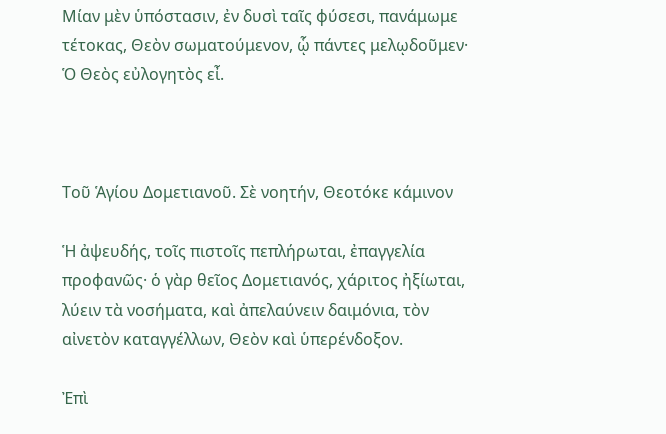Μίαν μὲν ὑπόστασιν, ἐν δυσὶ ταῖς φύσεσι, πανάμωμε τέτοκας, Θεὸν σωματούμενον, ᾧ πάντες μελῳδοῦμεν· Ὁ Θεὸς εὐλογητὸς εἶ.



Τοῦ Ἁγίου Δομετιανοῦ. Σὲ νοητήν, Θεοτόκε κάμινον

Ἡ ἀψευδής, τοῖς πιστοῖς πεπλήρωται, ἐπαγγελία προφανῶς· ὁ γὰρ θεῖος Δομετιανός, χάριτος ἠξίωται, λύειν τὰ νοσήματα, καὶ ἀπελαύνειν δαιμόνια, τὸν αἰνετὸν καταγγέλλων, Θεὸν καὶ ὑπερένδοξον.

Ἐπὶ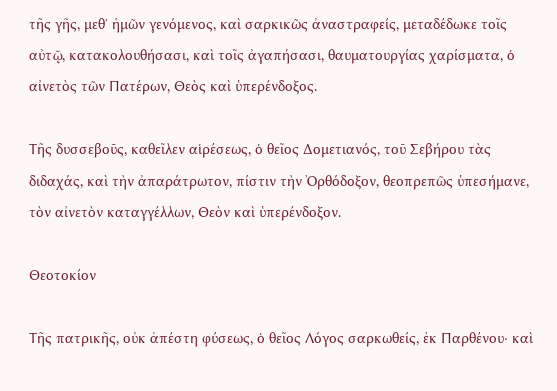τῆς γῆς, μεθ᾿ ἡμῶν γενόμενος, καὶ σαρκικῶς ἀναστραφείς, μεταδέδωκε τοῖς αὐτῷ, κατακολουθήσασι, καὶ τοῖς ἀγαπήσασι, θαυματουργίας χαρίσματα, ὁ αἰνετὸς τῶν Πατέρων, Θεὸς καὶ ὑπερένδοξος.

Τῆς δυσσεβοῦς, καθεῖλεν αἱρέσεως, ὁ θεῖος Δομετιανός, τοῦ Σεβήρου τὰς διδαχάς, καὶ τὴν ἀπαράτρωτον, πίστιν τὴν Ὀρθόδοξον, θεοπρεπῶς ὑπεσήμανε, τὸν αἰνετὸν καταγγέλλων, Θεὸν καὶ ὑπερένδοξον.

Θεοτοκίον

Τῆς πατρικῆς, οὐκ ἀπέστη φύσεως, ὁ θεῖος Λόγος σαρκωθείς, ἐκ Παρθένου· καὶ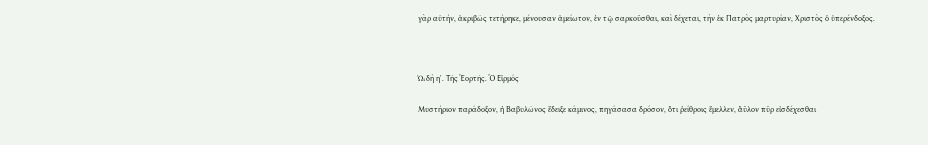γὰρ αὐτήν, ἀκριβῶς τετήρηκε, μένουσαν ἀμείωτον, ἐν τῷ σαρκοῦσθαι, καὶ δέχεται, τὴν ἐκ Πατρὸς μαρτυρίαν, Χριστὸς ὁ ὑπερένδοξος.



ᾨδὴ η'. Τῆς Ἑορτῆς. Ὁ Εἱρμός

Μυστήριον παράδοξον, ἡ Βαβυλῶνος ἔδειξε κάμινος, πηγάσασα δρόσον, ὅτι ῥείθροις ἔμελλεν, ἄϋλον πῦρ εἰσδέχεσθαι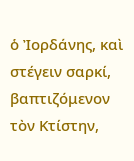ὁ Ἰορδάνης, καὶ στέγειν σαρκί, βαπτιζόμενον τὸν Κτίστην,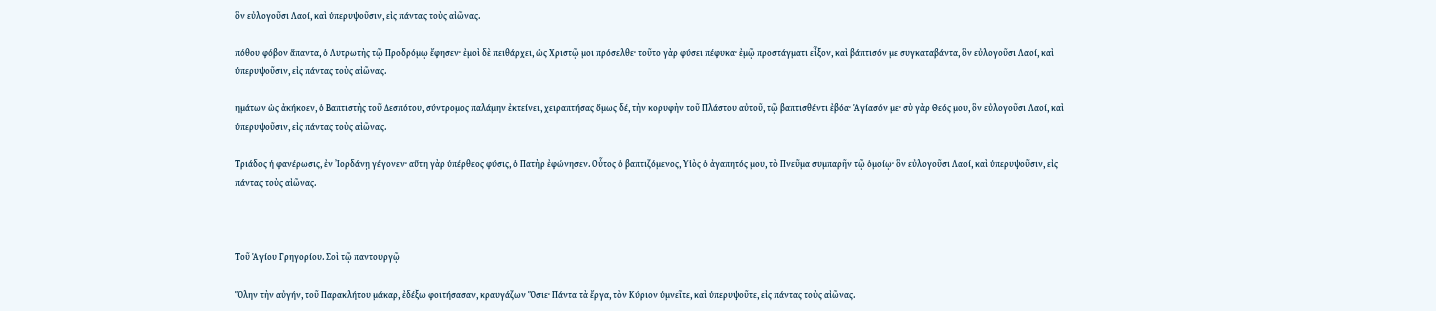ὃν εὐλογοῦσι Λαοί, καὶ ὑπερυψοῦσιν, εἰς πάντας τοὺς αἰῶνας.

πόθου φόβον ἅπαντα, ὁ Λυτρωτὴς τῷ Προδρόμῳ ἔφησεν· ἐμοὶ δὲ πειθάρχει, ὡς Χριστῷ μοι πρόσελθε· τοῦτο γὰρ φύσει πέφυκα· ἐμῷ προστάγματι εἶξον, καὶ βάπτισόν με συγκαταβάντα, ὃν εὐλογοῦσι Λαοί, καὶ ὑπερυψοῦσιν, εἰς πάντας τοὺς αἰῶνας.

ημάτων ὡς ἀκήκοεν, ὁ Βαπτιστὴς τοῦ Δεσπότου, σύντρομος παλάμην ἐκτείνει, χειραπτήσας ὅμως δέ, τὴν κορυφὴν τοῦ Πλάστου αὐτοῦ, τῷ βαπτισθέντι ἐβόα· Ἁγίασόν με· σὺ γὰρ Θεός μου, ὃν εὐλογοῦσι Λαοί, καὶ ὑπερυψοῦσιν, εἰς πάντας τοὺς αἰῶνας.

Τριάδος ἡ φανέρωσις, ἐν Ἰορδάνῃ γέγονεν· αὕτη γὰρ ὑπέρθεος φύσις, ὁ Πατὴρ ἐφώνησεν. Οὗτος ὁ βαπτιζόμενος, Υἱὸς ὁ ἀγαπητός μου, τὸ Πνεῦμα συμπαρῆν τῷ ὁμοίῳ· ὃν εὐλογοῦσι Λαοί, καὶ ὑπερυψοῦσιν, εἰς πάντας τοὺς αἰῶνας.



Τοῦ Ἁγίου Γρηγορίου. Σοὶ τῷ παντουργῷ

Ὅλην τὴν αὐγήν, τοῦ Παρακλήτου μάκαρ, ἐδέξω φοιτήσασαν, κραυγάζων Ὅσιε· Πάντα τὰ ἔργα, τὸν Κύριον ὑμνεῖτε, καὶ ὑπερυψοῦτε, εἰς πάντας τοὺς αἰῶνας.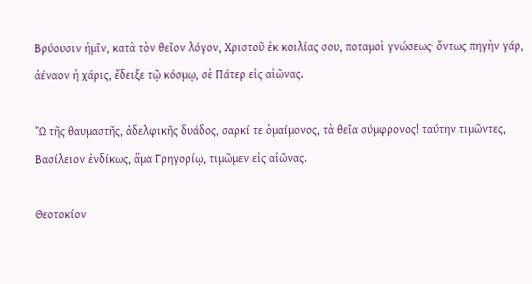Βρύουσιν ἡμῖν, κατὰ τὸν θεῖον λόγον, Χριστοῦ ἐκ κοιλίας σου, ποταμοὶ γνώσεως· ὄντως πηγὴν γάρ, ἀέναον ἡ χάρις, ἔδειξε τῷ κόσμῳ, σὲ Πάτερ εἰς αἰῶνας.

Ὢ τῆς θαυμαστῆς, ἀδελφικῆς δυάδος, σαρκί τε ὁμαίμονος, τὰ θεῖα σύμφρονος! ταύτην τιμῶντες, Βασίλειον ἐνδίκως, ἅμα Γρηγορίῳ, τιμῶμεν εἰς αἰῶνας.

Θεοτοκίον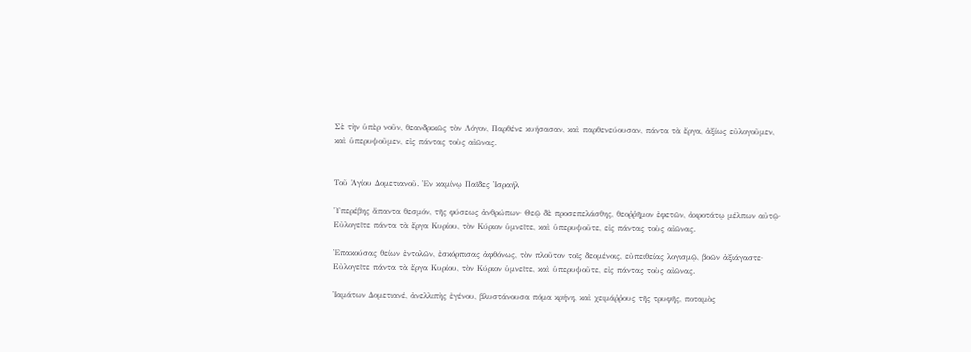Σὲ τὴν ὑπὲρ νοῦν, θεανδρικῶς τὸν Λόγον, Παρθένε κυήσασαν, καὶ παρθενεύουσαν, πάντα τὰ ἔργα, ἀξίως εὐλογοῦμεν, καὶ ὑπερυψοῦμεν, εἰς πάντας τοὺς αἰῶνας.


Τοῦ Ἁγίου Δομετιανοῦ. Ἐν καμίνῳ Παῖδες Ἰσραήλ

Ὑπερέβης ἅπαντα θεσμόν, τῆς φύσεως ἀνθρώπων· Θεῷ δὲ προσεπελάσθης, θεοῤῥῆμον ἐφετῶν, ἀκροτάτῳ μέλπων αὐτῷ· Εὐλογεῖτε πάντα τὰ ἔργα Κυρίου, τὸν Κύριον ὑμνεῖτε, καὶ ὑπερυψοῦτε, εἰς πάντας τοὺς αἰῶνας.

Ἐπακούσας θείων ἐντολῶν, ἐσκόρπισας ἀφθόνως, τὸν πλοῦτον τοῖς δεομένοις, εὐπειθείας λογισμῷ, βοῶν ἀξιάγαστε· Εὐλογεῖτε πάντα τὰ ἔργα Κυρίου, τὸν Κύριον ὑμνεῖτε, καὶ ὑπερυψοῦτε, εἰς πάντας τοὺς αἰῶνας.

Ἰαμάτων Δομετιανέ, ἀνελλιπὴς ἐγένου, βλυστάνουσα πόμα κρήνη, καὶ χειμάῤῥους τῆς τρυφῆς, ποταμὸς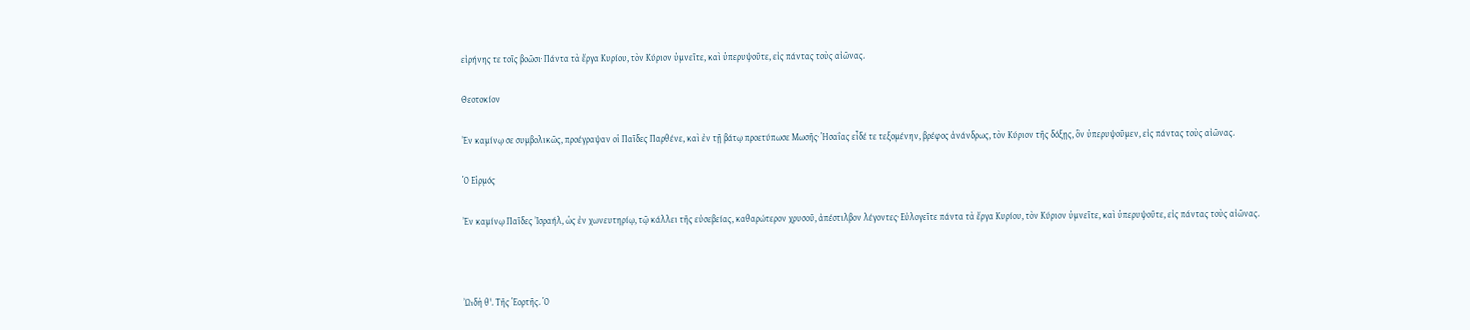εἰρήνης τε τοῖς βοῶσι· Πάντα τὰ ἔργα Κυρίου, τὸν Κύριον ὑμνεῖτε, καὶ ὑπερυψοῦτε, εἰς πάντας τοὺς αἰῶνας.

Θεοτοκίον

Ἐν καμίνῳ σε συμβολικῶς, προέγραψαν οἱ Παῖδες Παρθένε, καὶ ἐν τῇ βάτῳ προετύπωσε Μωσῆς· Ἡσαΐας εἶδέ τε τεξομένην, βρέφος ἀνάνδρως, τὸν Κύριον τῆς δόξῃς, ὃν ὑπερυψοῦμεν, εἰς πάντας τοὺς αἰῶνας.

Ὁ Εἱρμός

Ἐν καμίνῳ Παῖδες Ἰσραήλ, ὡς ἐν χωνευτηρίῳ, τῷ κάλλει τῆς εὐσεβείας, καθαρώτερον χρυσοῦ, ἀπέστιλβον λέγοντες· Εὐλογεῖτε πάντα τὰ ἔργα Κυρίου, τὸν Κύριον ὑμνεῖτε, καὶ ὑπερυψοῦτε, εἰς πάντας τοὺς αἰῶνας.



ᾨδὴ θ'. Τῆς Ἑορτῆς. Ὁ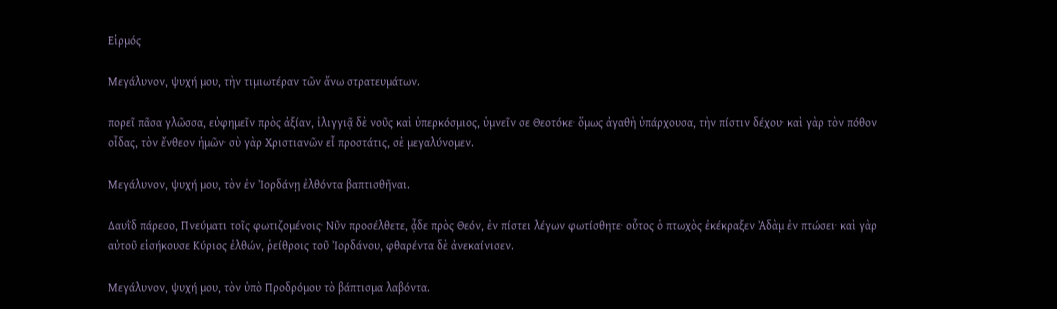Εἱρμός

Μεγάλυνον, ψυχή μου, τὴν τιμιωτέραν τῶν ἄνω στρατευμάτων.

πορεῖ πᾶσα γλῶσσα, εὐφημεῖν πρὸς ἀξίαν, ἰλιγγιᾷ δὲ νοῦς καὶ ὑπερκόσμιος, ὑμνεῖν σε Θεοτόκε· ὅμως ἀγαθὴ ὑπάρχουσα, τὴν πίστιν δέχου· καὶ γὰρ τὸν πόθον οἶδας, τὸν ἔνθεον ἡμῶν· σὺ γὰρ Χριστιανῶν εἶ προστάτις, σὲ μεγαλύνομεν.

Μεγάλυνον, ψυχή μου, τὸν ἐν Ἰορδάνῃ ἐλθόντα βαπτισθῆναι.

Δαυῒδ πάρεσο, Πνεύματι τοῖς φωτιζομένοις· Νῦν προσέλθετε, ᾆδε πρὸς Θεόν, ἐν πίστει λέγων φωτίσθητε· οὗτος ὁ πτωχὸς ἐκέκραξεν Ἀδὰμ ἐν πτώσει· καὶ γὰρ αὐτοῦ εἱσήκουσε Κύριος ἐλθών, ῥείθροις τοῦ Ἰορδάνου, φθαρέντα δὲ ἀνεκαίνισεν.

Μεγάλυνον, ψυχή μου, τὸν ὑπὸ Προδρόμου τὸ βάπτισμα λαβόντα.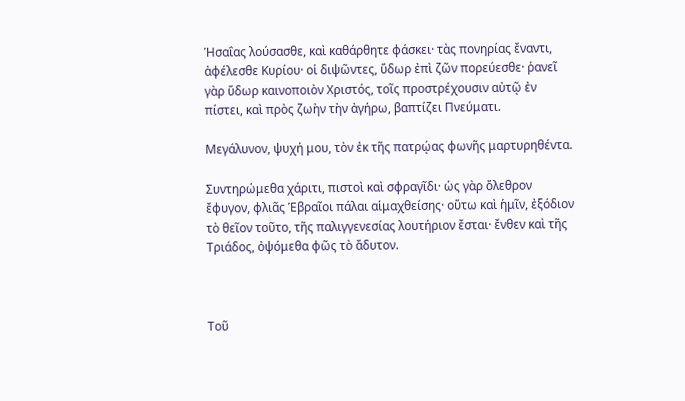Ἡσαΐας λούσασθε, καὶ καθάρθητε φάσκει· τὰς πονηρίας ἔναντι, ἀφέλεσθε Κυρίου· οἱ διψῶντες, ὕδωρ ἐπὶ ζῶν πορεύεσθε· ῥανεῖ γὰρ ὕδωρ καινοποιὸν Χριστός, τοῖς προστρέχουσιν αὐτῷ ἐν πίστει, καὶ πρὸς ζωὴν τὴν ἀγήρω, βαπτίζει Πνεύματι.

Μεγάλυνον, ψυχή μου, τὸν ἐκ τῆς πατρῴας φωνῆς μαρτυρηθέντα.

Συντηρώμεθα χάριτι, πιστοὶ καὶ σφραγῖδι· ὡς γὰρ ὄλεθρον ἔφυγον, φλιᾶς Ἑβραῖοι πάλαι αἱμαχθείσης· οὕτω καὶ ἡμῖν, ἐξόδιον τὸ θεῖον τοῦτο, τῆς παλιγγενεσίας λουτήριον ἔσται· ἔνθεν καὶ τῆς Τριάδος, ὀψόμεθα φῶς τὸ ἄδυτον.



Τοῦ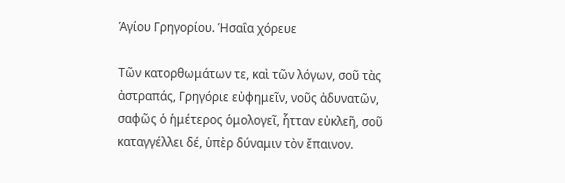Ἁγίου Γρηγορίου. Ἡσαΐα χόρευε

Τῶν κατορθωμάτων τε, καὶ τῶν λόγων, σοῦ τὰς ἀστραπάς, Γρηγόριε εὐφημεῖν, νοῦς ἀδυνατῶν, σαφῶς ὁ ἡμέτερος ὁμολογεῖ, ἧτταν εὐκλεῆ, σοῦ καταγγέλλει δέ, ὑπὲρ δύναμιν τὸν ἔπαινον.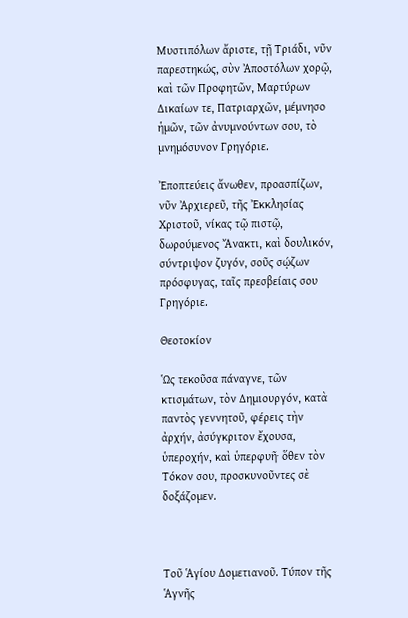Μυστιπόλων ἄριστε, τῇ Τριάδι, νῦν παρεστηκώς, σὺν Ἀποστόλων χορῷ, καὶ τῶν Προφητῶν, Μαρτύρων Δικαίων τε, Πατριαρχῶν, μέμνησο ἡμῶν, τῶν ἀνυμνούντων σου, τὸ μνημόσυνον Γρηγόριε.

Ἐποπτεύεις ἄνωθεν, προασπίζων, νῦν Ἀρχιερεῦ, τῆς Ἐκκλησίας Χριστοῦ, νίκας τῷ πιστῷ, δωρούμενος Ἄνακτι, καὶ δουλικόν, σύντριψον ζυγόν, σοῦς σῴζων πρόσφυγας, ταῖς πρεσβείαις σου Γρηγόριε.

Θεοτοκίον

Ὡς τεκοῦσα πάναγνε, τῶν κτισμάτων, τὸν Δημιουργόν, κατὰ παντὸς γεννητοῦ, φέρεις τὴν ἀρχήν, ἀσύγκριτον ἔχουσα, ὑπεροχήν, καὶ ὑπερφυῆ· ὅθεν τὸν Τόκον σου, προσκυνοῦντες σὲ δοξάζομεν.



Τοῦ Ἁγίου Δομετιανοῦ. Τύπον τῆς Ἁγνῆς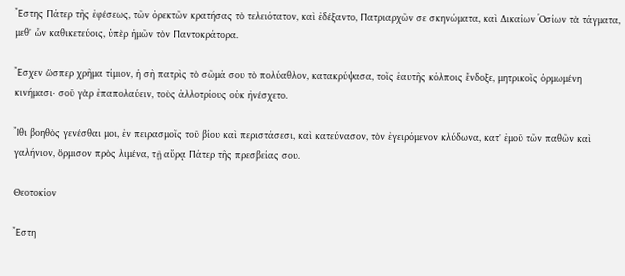Ἔστης Πάτερ τῆς ἐφέσεως, τῶν ὀρεκτῶν κρατήσας τὸ τελειότατον, καὶ ἐδέξαντο, Πατριαρχῶν σε σκηνώματα, καὶ Δικαίων Ὁσίων τὰ τάγματα, μεθ' ὧν καθικετεύοις, ὑπὲρ ἡμῶν τὸν Παντοκράτορα.

Ἔσχεν ὥσπερ χρῆμα τίμιον, ἡ σὴ πατρὶς τὸ σῶμά σου τὸ πολύαθλον, κατακρύψασα, τοῖς ἑαυτῆς κόλποις ἔνδοξε, μητρικοῖς ὁρμωμένη κινήμασι· σοῦ γὰρ ἐπαπολαύειν, τοὺς ἀλλοτρίους οὐκ ἠνέσχετο.

Ἴθι βοηθὸς γενέσθαι μοι, ἐν πειρασμοῖς τοῦ βίου καὶ περιστάσεσι, καὶ κατεύνασον, τὸν ἐγειρόμενον κλύδωνα, κατ' ἐμοῦ τῶν παθῶν καὶ γαλήνιον, ὅρμισον πρὸς λιμένα, τῇ αὔρᾳ Πάτερ τῆς πρεσβείας σου.

Θεοτοκίον

Ἔστη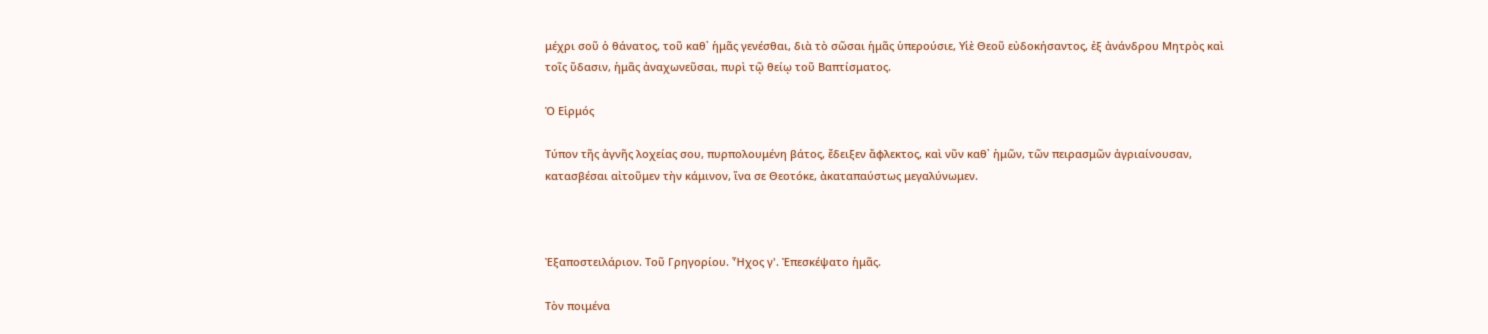μέχρι σοῦ ὁ θάνατος, τοῦ καθ᾿ ἡμᾶς γενέσθαι, διὰ τὸ σῶσαι ἡμᾶς ὑπερούσιε, Υἱὲ Θεοῦ εὐδοκήσαντος, ἐξ ἀνάνδρου Μητρὸς καὶ τοῖς ὕδασιν, ἡμᾶς ἀναχωνεῦσαι, πυρὶ τῷ θείῳ τοῦ Βαπτίσματος.

Ὁ Εἱρμός

Τύπον τῆς ἁγνῆς λοχείας σου, πυρπολουμένη βάτος, ἔδειξεν ἄφλεκτος, καὶ νῦν καθ᾿ ἡμῶν, τῶν πειρασμῶν ἀγριαίνουσαν, κατασβέσαι αἰτοῦμεν τὴν κάμινον, ἵνα σε Θεοτόκε, ἀκαταπαύστως μεγαλύνωμεν.



Ἐξαποστειλάριον. Τοῦ Γρηγορίου. Ἦχος γ'. Ἐπεσκέψατο ἡμᾶς.

Τὸν ποιμένα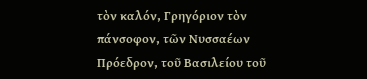τὸν καλόν, Γρηγόριον τὸν πάνσοφον, τῶν Νυσσαέων Πρόεδρον, τοῦ Βασιλείου τοῦ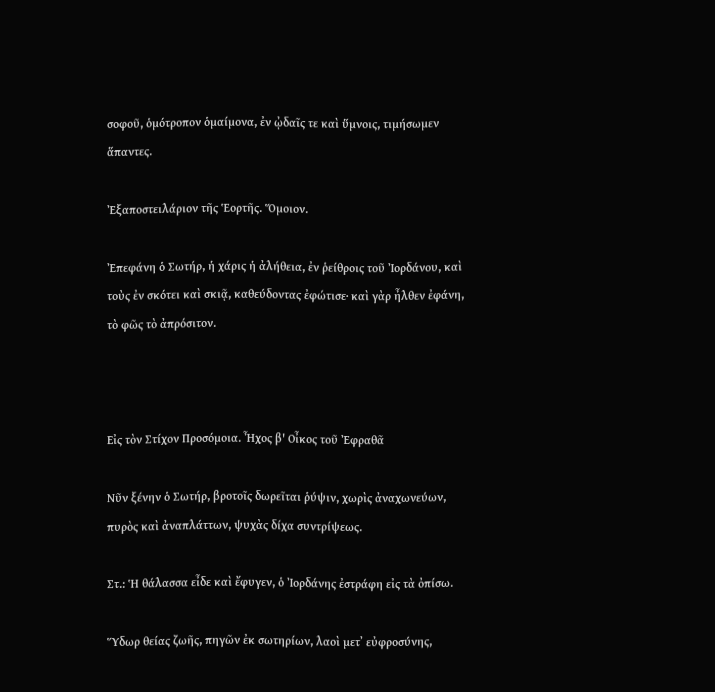σοφοῦ, ὁμότροπον ὁμαίμονα, ἐν ᾠδαῖς τε καὶ ὕμνοις, τιμήσωμεν ἅπαντες.

Ἐξαποστειλάριον τῆς Ἑορτῆς. Ὅμοιον.

Ἐπεφάνη ὁ Σωτήρ, ἡ χάρις ἡ ἀλήθεια, ἐν ῥείθροις τοῦ Ἰορδάνου, καὶ τοὺς ἐν σκότει καὶ σκιᾷ, καθεύδοντας ἐφώτισε· καὶ γὰρ ἦλθεν ἐφάνη, τὸ φῶς τὸ ἀπρόσιτον.



Εἰς τὸν Στίχον Προσόμοια. Ἦχος β' Οἶκος τοῦ Ἐφραθᾶ

Νῦν ξένην ὁ Σωτήρ, βροτοῖς δωρεῖται ῥύψιν, χωρὶς ἀναχωνεύων, πυρὸς καὶ ἀναπλάττων, ψυχὰς δίχα συντρίψεως.

Στ.: Ἡ θάλασσα εἶδε καὶ ἔφυγεν, ὁ Ἰορδάνης ἐστράφη εἰς τὰ ὀπίσω.

Ὕδωρ θείας ζωῆς, πηγῶν ἐκ σωτηρίων, λαοὶ μετ᾿ εὐφροσύνης,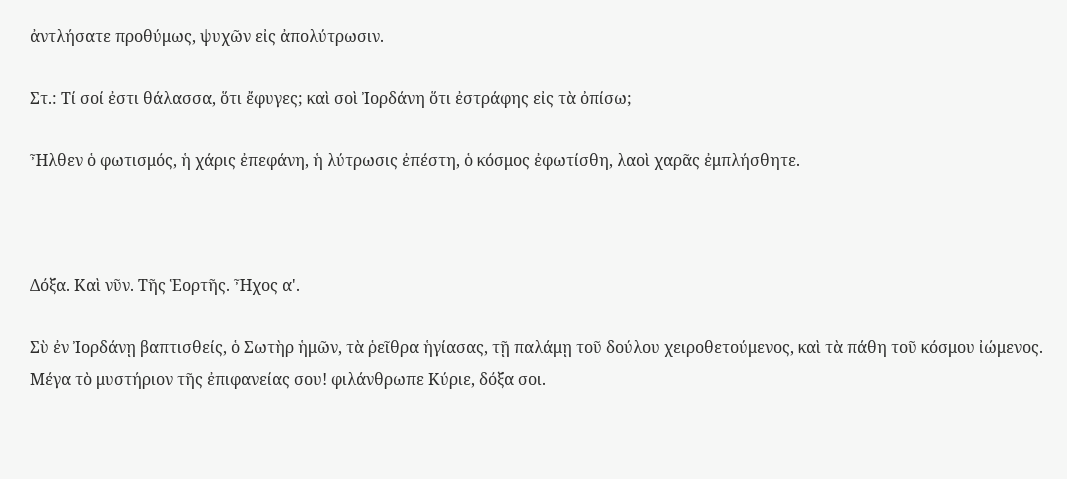ἀντλήσατε προθύμως, ψυχῶν εἰς ἀπολύτρωσιν.

Στ.: Τί σοί ἐστι θάλασσα, ὅτι ἔφυγες; καὶ σοὶ Ἰορδάνη ὅτι ἐστράφης εἰς τὰ ὀπίσω;

Ἦλθεν ὁ φωτισμός, ἡ χάρις ἐπεφάνη, ἡ λύτρωσις ἐπέστη, ὁ κόσμος ἐφωτίσθη, λαοὶ χαρᾶς ἐμπλήσθητε.



Δόξα. Καὶ νῦν. Τῆς Ἑορτῆς. Ἦχος α'.

Σὺ ἐν Ἰορδάνῃ βαπτισθείς, ὁ Σωτὴρ ἡμῶν, τὰ ῥεῖθρα ἡγίασας, τῇ παλάμῃ τοῦ δούλου χειροθετούμενος, καὶ τὰ πάθη τοῦ κόσμου ἰώμενος. Μέγα τὸ μυστήριον τῆς ἐπιφανείας σου! φιλάνθρωπε Κύριε, δόξα σοι.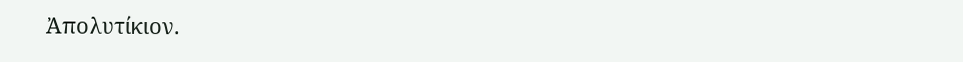Ἀπολυτίκιον.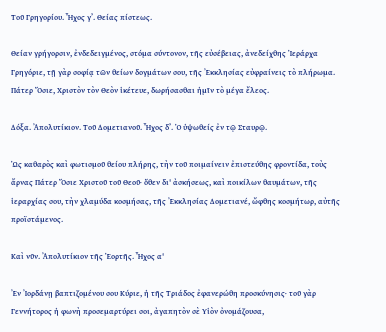Τοῦ Γρηγορίου. Ἦχος γ’. Θείας πίστεως.

Θείαν γρήγορσιν, ἐνδεδειγμένος, στόμα σύντονον, τῆς εὐσέβειας, ἀνεδείχθης Ἱεράρχα Γρηγόριε, τῇ γὰρ σοφίᾳ τῶν θείων δογμάτων σου, τῆς Ἐκκλησίας εὐφραίνεις τὸ πλήρωμα. Πάτερ Ὅσιε, Χριστὸν τὸν Θεὸν ἱκέτευε, δωρήσασθαι ἡμῖν τὸ μέγα ἔλεος.

Δόξα. Ἀπολυτίκιον. Τοῦ Δομετιανοῦ. Ἦχος δ’. Ὁ ὑψωθείς ἐν τῷ Σταυρῷ.

Ὡς καθαρὸς καὶ φωτισμοῦ θείου πλήρης, τὴν τοῦ ποιμαίνειν ἐπιστεύθης φροντίδα, τοὺς ἄρνας Πάτερ Ὅσιε Χριστοῦ τοῦ Θεοῦ· ὅθεν δι' ἀσκήσεως, καὶ ποικίλων θαυμάτων, τῆς ἱεραρχίας σου, τὴν χλαμύδα κοσμήσας, τῆς Ἐκκλησίας Δομετιανέ, ὤφθης κοσμήτωρ, αὐτῆς προϊστάμενος.

Καὶ νῦν. Ἀπολυτίκιον τῆς Ἑορτῆς. Ἦχος α'

Ἐν Ἰορδάνῃ βαπτιζομένου σου Κύριε, ἡ τῆς Τριάδος ἐφανερώθη προσκύνησις· τοῦ γὰρ Γεννήτορος ἡ φωνὴ προσεμαρτύρει σοι, ἀγαπητὸν σὲ Υἱὸν ὀνομάζουσα,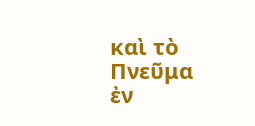καὶ τὸ Πνεῦμα ἐν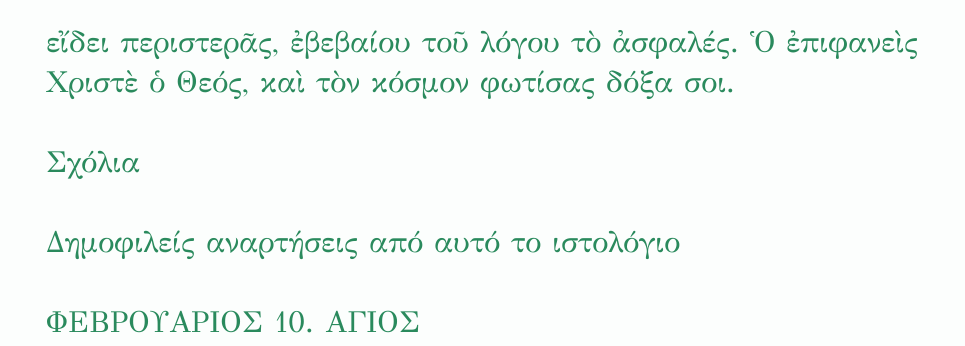εἴδει περιστερᾶς, ἐβεβαίου τοῦ λόγου τὸ ἀσφαλές. Ὁ ἐπιφανεὶς Χριστὲ ὁ Θεός, καὶ τὸν κόσμον φωτίσας δόξα σοι.

Σχόλια

Δημοφιλείς αναρτήσεις από αυτό το ιστολόγιο

ΦΕΒΡΟΥΑΡΙΟΣ 10. ΑΓΙΟΣ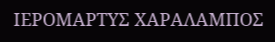ΙΕΡΟΜΑΡΤΥΣ ΧΑΡΑΛΑΜΠΟΣ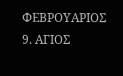ΦΕΒΡΟΥΑΡΙΟΣ 9. ΑΓΙΟΣ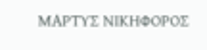ΜΑΡΤΥΣ ΝΙΚΗΦΟΡΟΣ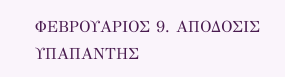ΦΕΒΡΟΥΑΡΙΟΣ 9. ΑΠΟΔΟΣΙΣ ΥΠΑΠΑΝΤΗΣ